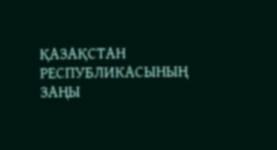ҚАЗАҚСТАН РЕСПУБЛИКАСЫНЫҢ
ЗАҢЫ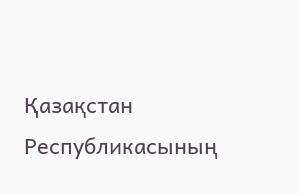Қазақстан Республикасының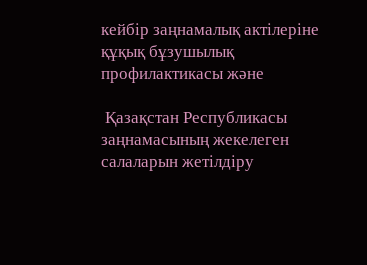кейбір заңнамалық актілеріне құқық бұзушылық профилактикасы және

 Қазақстан Республикасы заңнамасының жекелеген салаларын жетілдіру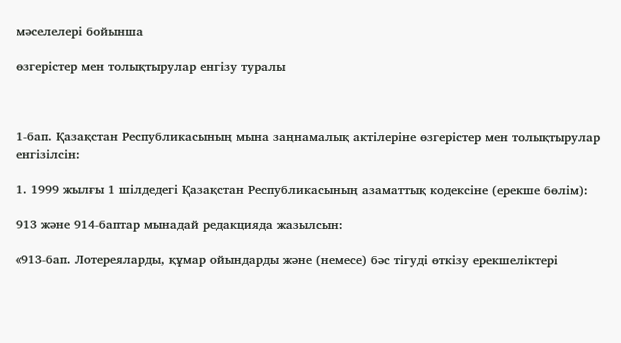мәселелері бойынша

өзгерістер мен толықтырулар енгізу туралы



1-бап. Қазақстан Республикасының мына заңнамалық актілеріне өзгерістер мен толықтырулар енгізілсін:

1. 1999 жылғы 1 шілдедегі Қазақстан Республикасының азаматтық кодексіне (ерекше бөлім):

913 жəне 914-баптар мынадай редакцияда жазылсын:

«913-бап. Лотереяларды, құмар ойындарды жəне (немесе) бəс тігуді өткізу ерекшеліктері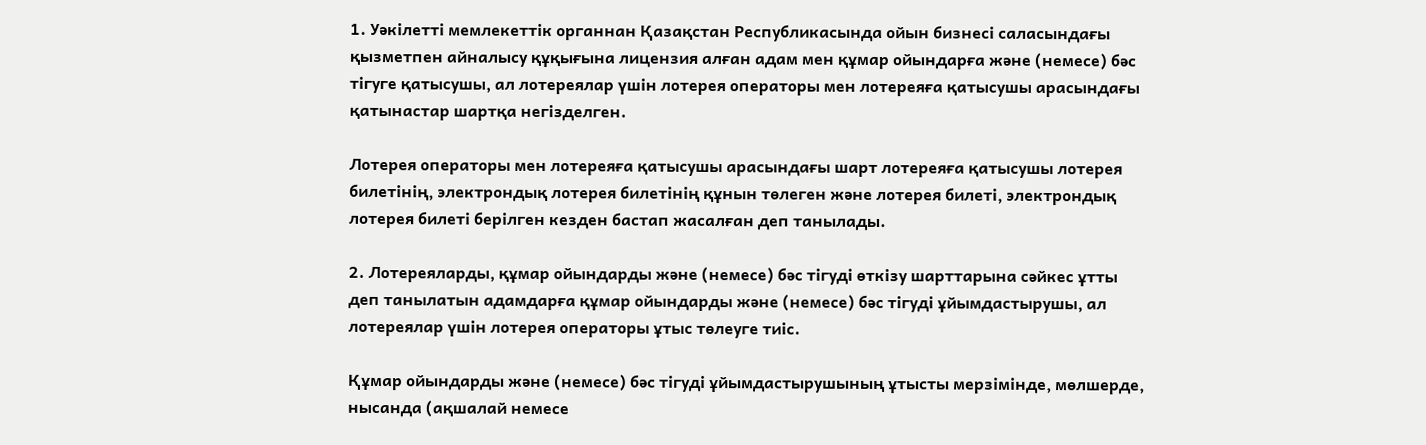1. Уəкілетті мемлекеттік органнан Қазақстан Республикасында ойын бизнесі саласындағы қызметпен айналысу құқығына лицензия алған адам мен құмар ойындарға жəне (немесе) бəс тігуге қатысушы, ал лотереялар үшін лотерея операторы мен лотереяға қатысушы арасындағы қатынастар шартқа негізделген.

Лотерея операторы мен лотереяға қатысушы арасындағы шарт лотереяға қатысушы лотерея билетінің, электрондық лотерея билетінің құнын төлеген жəне лотерея билеті, электрондық лотерея билеті берілген кезден бастап жасалған деп танылады.

2. Лотереяларды, құмар ойындарды жəне (немесе) бəс тігуді өткізу шарттарына сəйкес ұтты деп танылатын адамдарға құмар ойындарды жəне (немесе) бəс тігуді ұйымдастырушы, ал лотереялар үшін лотерея операторы ұтыс төлеуге тиіс.

Құмар ойындарды жəне (немесе) бəс тігуді ұйымдастырушының ұтысты мерзімінде, мөлшерде, нысанда (ақшалай немесе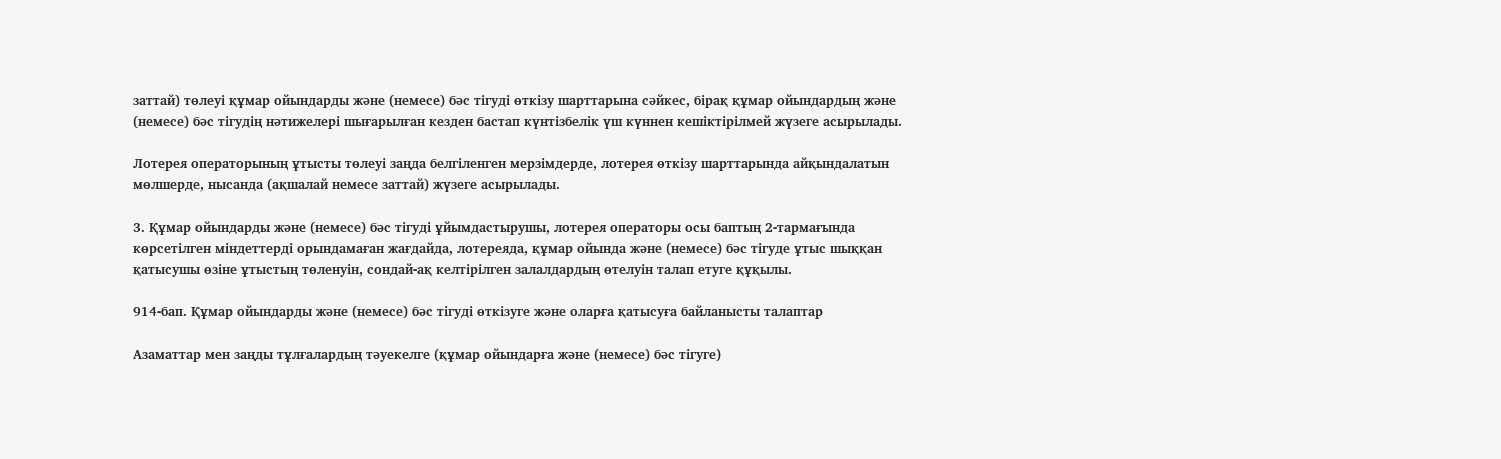заттай) төлеуі құмар ойындарды жəне (немесе) бəс тігуді өткізу шарттарына сəйкес, бірақ құмар ойындардың жəне (немесе) бəс тігудің нəтижелері шығарылған кезден бастап күнтізбелік үш күннен кешіктірілмей жүзеге асырылады.

Лотерея операторының ұтысты төлеуі заңда белгіленген мерзімдерде, лотерея өткізу шарттарында айқындалатын мөлшерде, нысанда (ақшалай немесе заттай) жүзеге асырылады.

3. Құмар ойындарды жəне (немесе) бəс тігуді ұйымдастырушы, лотерея операторы осы баптың 2-тармағында көрсетілген міндеттерді орындамаған жағдайда, лотереяда, құмар ойында жəне (немесе) бəс тігуде ұтыс шыққан қатысушы өзіне ұтыстың төленуін, сондай-ақ келтірілген залалдардың өтелуін талап етуге құқылы.

914-бап. Құмар ойындарды жəне (немесе) бəс тігуді өткізуге жəне оларға қатысуға байланысты талаптар

Азаматтар мен заңды тұлғалардың тəуекелге (құмар ойындарға жəне (немесе) бəс тігуге)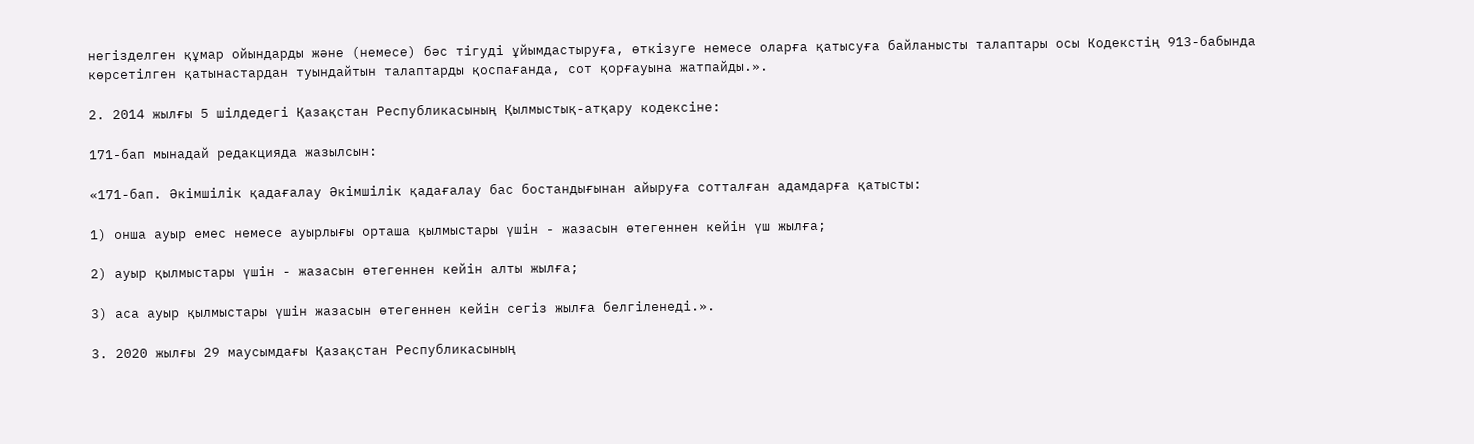негізделген құмар ойындарды жəне (немесе) бəс тігуді ұйымдастыруға, өткізуге немесе оларға қатысуға байланысты талаптары осы Кодекстің 913-бабында көрсетілген қатынастардан туындайтын талаптарды қоспағанда, сот қорғауына жатпайды.».

2. 2014 жылғы 5 шілдедегі Қазақстан Республикасының Қылмыстық-атқару кодексіне:

171-бап мынадай редакцияда жазылсын:

«171-бап. Əкімшілік қадағалау Əкімшілік қадағалау бас бостандығынан айыруға сотталған адамдарға қатысты:

1) онша ауыр емес немесе ауырлығы орташа қылмыстары үшін - жазасын өтегеннен кейін үш жылға;

2) ауыр қылмыстары үшін - жазасын өтегеннен кейін алты жылға;

3) аса ауыр қылмыстары үшін жазасын өтегеннен кейін сегіз жылға белгіленеді.».

3. 2020 жылғы 29 маусымдағы Қазақстан Республикасының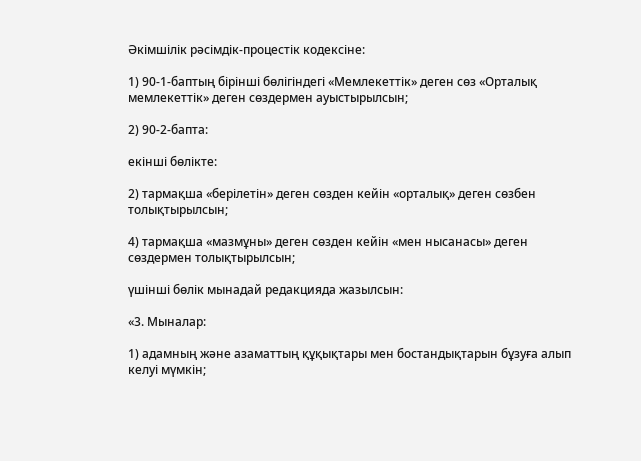Əкімшілік рəсімдік-процестік кодексіне:

1) 90-1-баптың бірінші бөлігіндегі «Мемлекеттік» деген сөз «Орталық мемлекеттік» деген сөздермен ауыстырылсын;

2) 90-2-бапта:

екінші бөлікте:

2) тармақша «берілетін» деген сөзден кейін «орталық» деген сөзбен толықтырылсын;

4) тармақша «мазмұны» деген сөзден кейін «мен нысанасы» деген сөздермен толықтырылсын;

үшінші бөлік мынадай редакцияда жазылсын:

«3. Мыналар:

1) адамның жəне азаматтың құқықтары мен бостандықтарын бұзуға алып келуі мүмкін;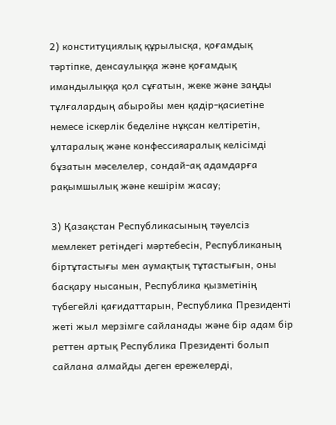2) конституциялық құрылысқа, қоғамдық тəртіпке, денсаулыққа жəне қоғамдық имандылыққа қол сұғатын, жеке жəне заңды тұлғалардың абыройы мен қадір-қасиетіне немесе іскерлік беделіне нұқсан келтіретін, ұлтаралық жəне конфессияаралық келісімді бұзатын мəселелер, сондай-ақ адамдарға рақымшылық жəне кешірім жасау;

3) Қазақстан Республикасының тəуелсіз мемлекет ретіндегі мəртебесін, Республиканың біртұтастығы мен аумақтық тұтастығын, оны басқару нысанын, Республика қызметінің түбегейлі қағидаттарын, Республика Президенті жеті жыл мерзімге сайланады жəне бір адам бір реттен артық Республика Президенті болып сайлана алмайды деген ережелерді,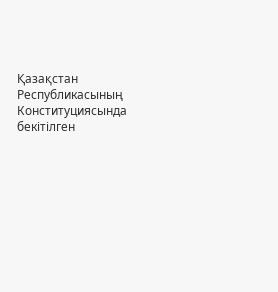Қазақстан Республикасының Конституциясында бекітілген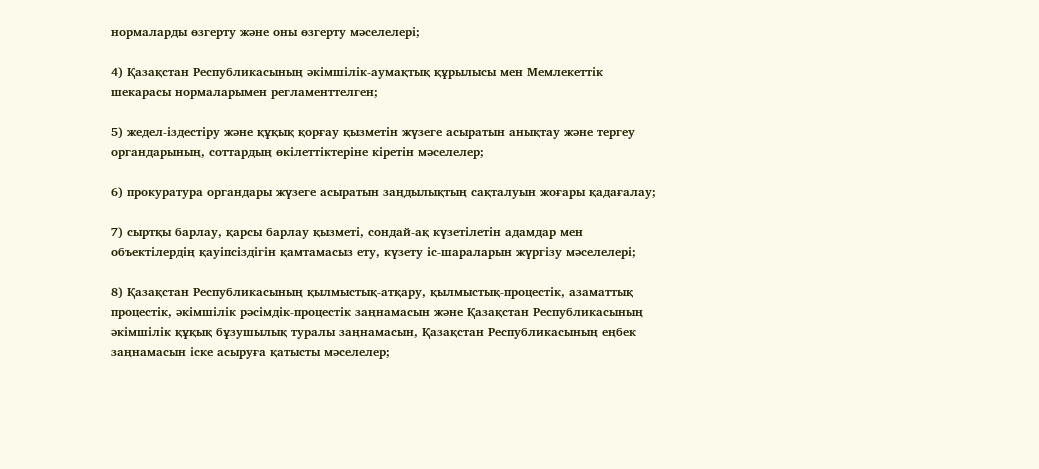нормаларды өзгерту жəне оны өзгерту мəселелері;

4) Қазақстан Республикасының əкімшілік-аумақтық құрылысы мен Мемлекеттік шекарасы нормаларымен регламенттелген;

5) жедел-іздестіру жəне құқық қорғау қызметін жүзеге асыратын анықтау жəне тергеу органдарының, соттардың өкілеттіктеріне кіретін мəселелер;

6) прокуратура органдары жүзеге асыратын заңдылықтың сақталуын жоғары қадағалау;

7) сыртқы барлау, қарсы барлау қызметі, сондай-ақ күзетілетін адамдар мен объектілердің қауіпсіздігін қамтамасыз ету, күзету іс-шараларын жүргізу мəселелері;

8) Қазақстан Республикасының қылмыстық-атқару, қылмыстық-процестік, азаматтық процестік, əкімшілік рəсімдік-процестік заңнамасын жəне Қазақстан Республикасының əкімшілік құқық бұзушылық туралы заңнамасын, Қазақстан Республикасының еңбек заңнамасын іске асыруға қатысты мəселелер;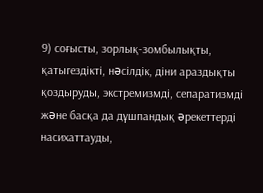9) соғысты, зорлық-зомбылықты, қатыгездікті, нəсілдік, діни араздықты қоздыруды, экстремизмді, сепаратизмді жəне басқа да дұшпандық əрекеттерді насихаттауды,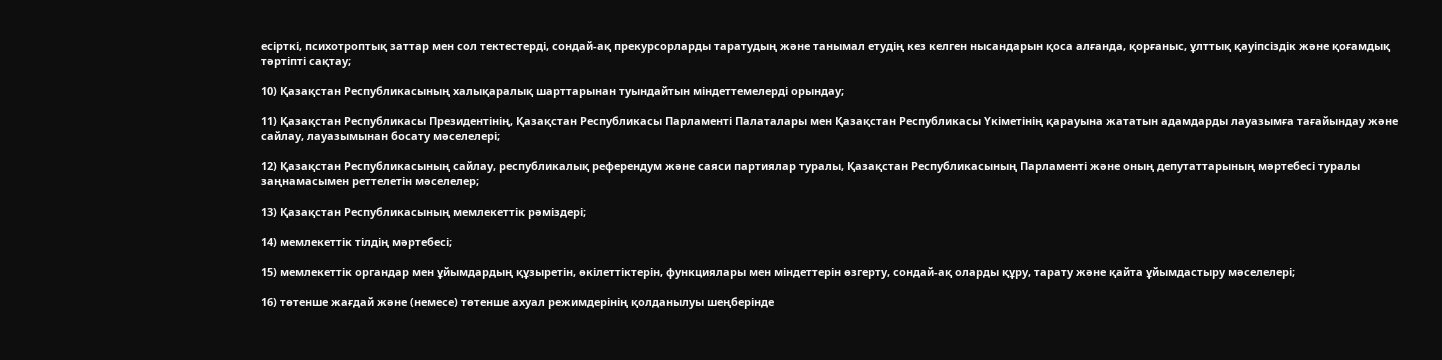есірткі, психотроптық заттар мен сол тектестерді, сондай-ақ прекурсорларды таратудың жəне танымал етудің кез келген нысандарын қоса алғанда, қорғаныс, ұлттық қауіпсіздік жəне қоғамдық тəртіпті сақтау;

10) Қазақстан Республикасының халықаралық шарттарынан туындайтын міндеттемелерді орындау;

11) Қазақстан Республикасы Президентінің, Қазақстан Республикасы Парламенті Палаталары мен Қазақстан Республикасы Үкіметінің қарауына жататын адамдарды лауазымға тағайындау жəне сайлау, лауазымынан босату мəселелері;

12) Қазақстан Республикасының сайлау, республикалық референдум жəне саяси партиялар туралы, Қазақстан Республикасының Парламенті жəне оның депутаттарының мəртебесі туралы заңнамасымен реттелетін мəселелер;

13) Қазақстан Республикасының мемлекеттік рəміздері;

14) мемлекеттік тілдің мəртебесі;

15) мемлекеттік органдар мен ұйымдардың құзыретін, өкілеттіктерін, функциялары мен міндеттерін өзгерту, сондай-ақ оларды құру, тарату жəне қайта ұйымдастыру мəселелері;

16) төтенше жағдай жəне (немесе) төтенше ахуал режимдерінің қолданылуы шеңберінде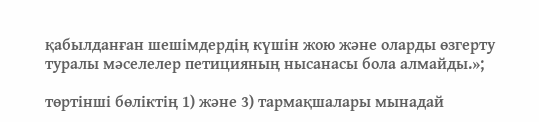қабылданған шешімдердің күшін жою жəне оларды өзгерту туралы мəселелер петицияның нысанасы бола алмайды.»;

төртінші бөліктің 1) жəне 3) тармақшалары мынадай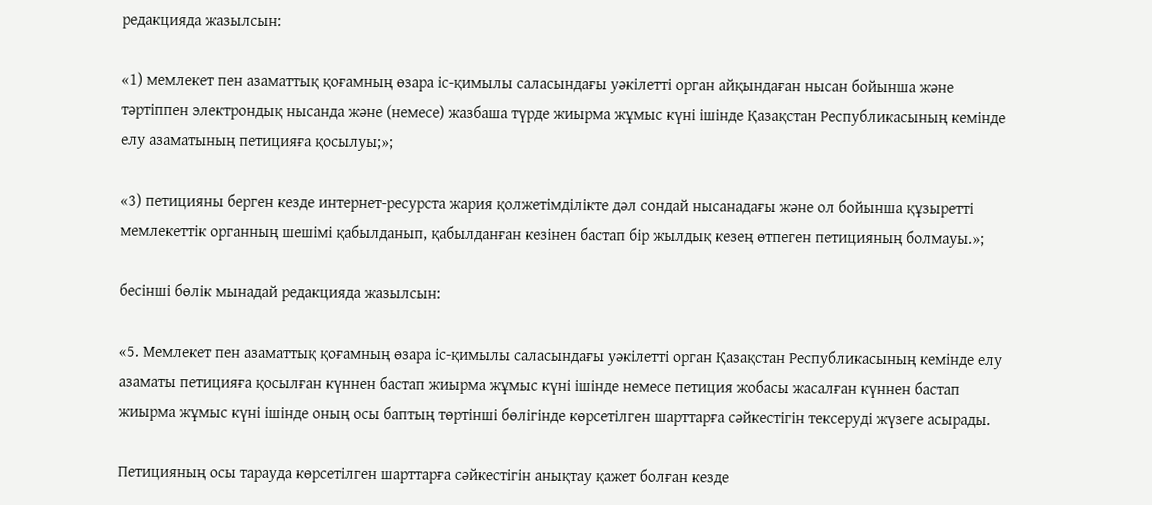редакцияда жазылсын:

«1) мемлекет пен азаматтық қоғамның өзара іс-қимылы саласындағы уəкілетті орган айқындаған нысан бойынша жəне тəртіппен электрондық нысанда жəне (немесе) жазбаша түрде жиырма жұмыс күні ішінде Қазақстан Республикасының кемінде елу азаматының петицияға қосылуы;»;

«3) петицияны берген кезде интернет-ресурста жария қолжетімділікте дəл сондай нысанадағы жəне ол бойынша құзыретті мемлекеттік органның шешімі қабылданып, қабылданған кезінен бастап бір жылдық кезең өтпеген петицияның болмауы.»;

бесінші бөлік мынадай редакцияда жазылсын:

«5. Мемлекет пен азаматтық қоғамның өзара іс-қимылы саласындағы уəкілетті орган Қазақстан Республикасының кемінде елу азаматы петицияға қосылған күннен бастап жиырма жұмыс күні ішінде немесе петиция жобасы жасалған күннен бастап жиырма жұмыс күні ішінде оның осы баптың төртінші бөлігінде көрсетілген шарттарға сəйкестігін тексеруді жүзеге асырады.

Петицияның осы тарауда көрсетілген шарттарға сəйкестігін анықтау қажет болған кезде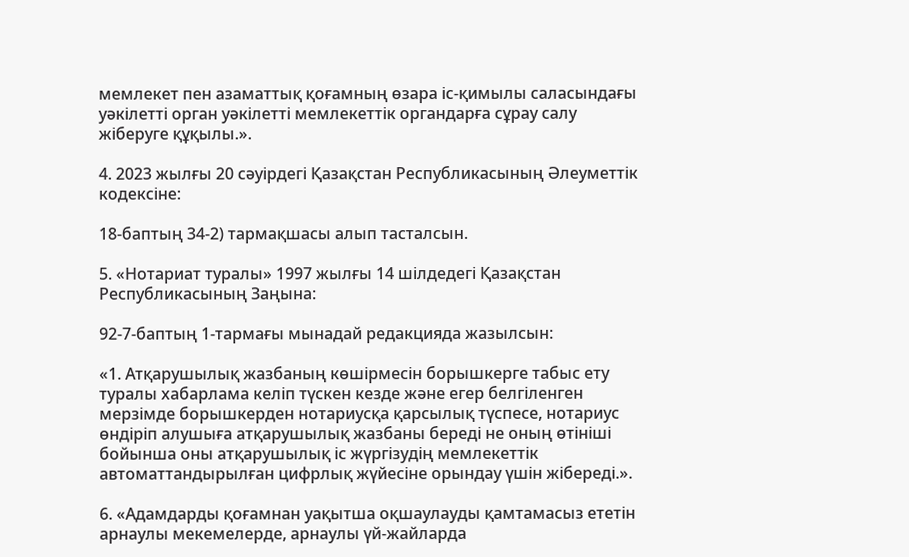мемлекет пен азаматтық қоғамның өзара іс-қимылы саласындағы уəкілетті орган уəкілетті мемлекеттік органдарға сұрау салу жіберуге құқылы.».

4. 2023 жылғы 20 сəуірдегі Қазақстан Республикасының Əлеуметтік кодексіне:

18-баптың 34-2) тармақшасы алып тасталсын.

5. «Нотариат туралы» 1997 жылғы 14 шілдедегі Қазақстан Республикасының Заңына:

92-7-баптың 1-тармағы мынадай редакцияда жазылсын:

«1. Атқарушылық жазбаның көшірмесін борышкерге табыс ету туралы хабарлама келіп түскен кезде жəне егер белгіленген мерзімде борышкерден нотариусқа қарсылық түспесе, нотариус өндіріп алушыға атқарушылық жазбаны береді не оның өтініші бойынша оны атқарушылық іс жүргізудің мемлекеттік автоматтандырылған цифрлық жүйесіне орындау үшін жібереді.».

6. «Адамдарды қоғамнан уақытша оқшаулауды қамтамасыз ететін арнаулы мекемелерде, арнаулы үй-жайларда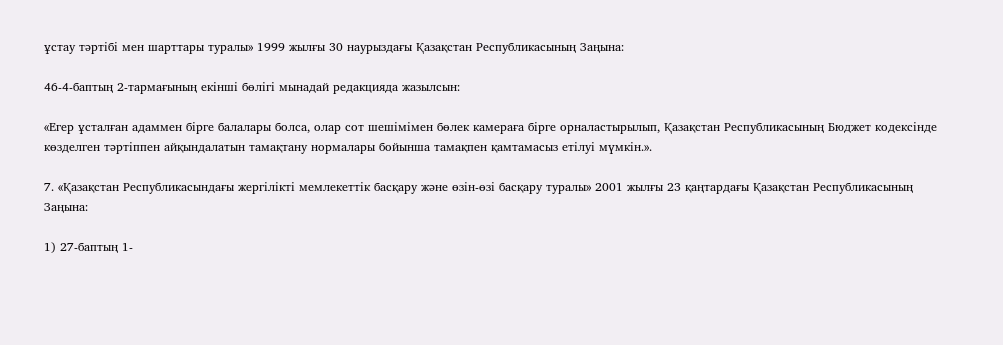ұстау тəртібі мен шарттары туралы» 1999 жылғы 30 наурыздағы Қазақстан Республикасының Заңына:

46-4-баптың 2-тармағының екінші бөлігі мынадай редакцияда жазылсын:

«Егер ұсталған адаммен бірге балалары болса, олар сот шешімімен бөлек камераға бірге орналастырылып, Қазақстан Республикасының Бюджет кодексінде көзделген тəртіппен айқындалатын тамақтану нормалары бойынша тамақпен қамтамасыз етілуі мүмкін.».

7. «Қазақстан Республикасындағы жергілікті мемлекеттік басқару жəне өзін-өзі басқару туралы» 2001 жылғы 23 қаңтардағы Қазақстан Республикасының Заңына:

1) 27-баптың 1-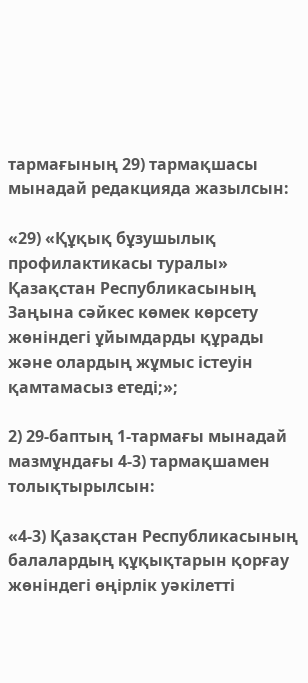тармағының 29) тармақшасы мынадай редакцияда жазылсын:

«29) «Құқық бұзушылық профилактикасы туралы» Қазақстан Республикасының Заңына сəйкес көмек көрсету жөніндегі ұйымдарды құрады жəне олардың жұмыс істеуін қамтамасыз етеді;»;

2) 29-баптың 1-тармағы мынадай мазмұндағы 4-3) тармақшамен толықтырылсын:

«4-3) Қазақстан Республикасының балалардың құқықтарын қорғау жөніндегі өңірлік уəкілетті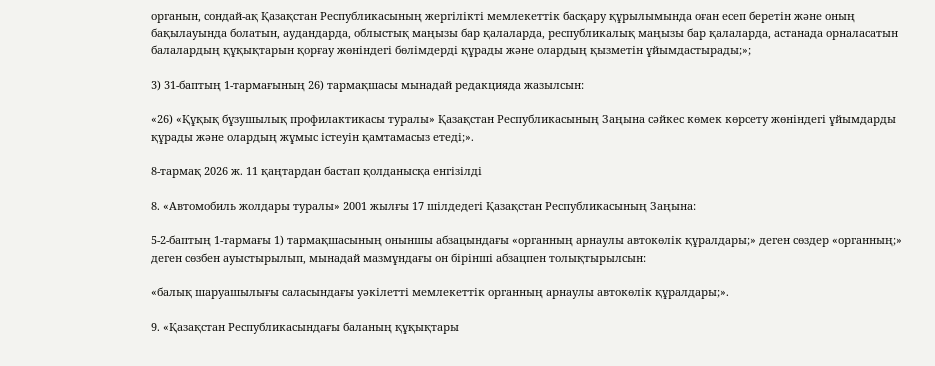органын, сондай-ақ Қазақстан Республикасының жергілікті мемлекеттік басқару құрылымында оған есеп беретін жəне оның бақылауында болатын, аудандарда, облыстық маңызы бар қалаларда, республикалық маңызы бар қалаларда, астанада орналасатын балалардың құқықтарын қорғау жөніндегі бөлімдерді құрады жəне олардың қызметін ұйымдастырады;»;

3) 31-баптың 1-тармағының 26) тармақшасы мынадай редакцияда жазылсын:

«26) «Құқық бұзушылық профилактикасы туралы» Қазақстан Республикасының Заңына сəйкес көмек көрсету жөніндегі ұйымдарды құрады жəне олардың жұмыс істеуін қамтамасыз етеді;».

8-тармақ 2026 ж. 11 қаңтардан бастап қолданысқа енгізілді

8. «Автомобиль жолдары туралы» 2001 жылғы 17 шілдедегі Қазақстан Республикасының Заңына:

5-2-баптың 1-тармағы 1) тармақшасының оныншы абзацындағы «органның арнаулы автокөлік құралдары;» деген сөздер «органның;» деген сөзбен ауыстырылып, мынадай мазмұндағы он бірінші абзацпен толықтырылсын:

«балық шаруашылығы саласындағы уəкілетті мемлекеттік органның арнаулы автокөлік құралдары;».

9. «Қазақстан Республикасындағы баланың құқықтары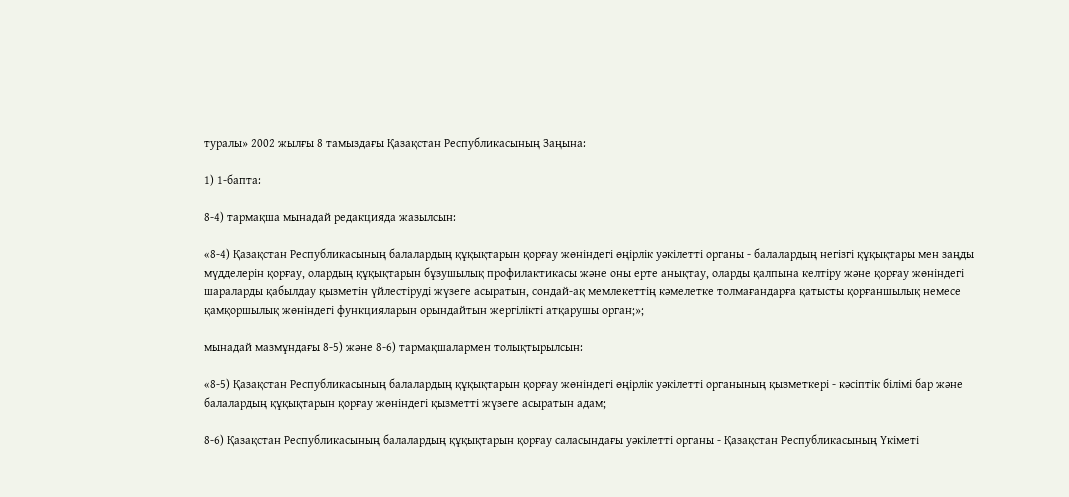туралы» 2002 жылғы 8 тамыздағы Қазақстан Республикасының Заңына:

1) 1-бапта:

8-4) тармақша мынадай редакцияда жазылсын:

«8-4) Қазақстан Республикасының балалардың құқықтарын қорғау жөніндегі өңірлік уəкілетті органы - балалардың негізгі құқықтары мен заңды мүдделерін қорғау, олардың құқықтарын бұзушылық профилактикасы жəне оны ерте анықтау, оларды қалпына келтіру жəне қорғау жөніндегі шараларды қабылдау қызметін үйлестіруді жүзеге асыратын, сондай-ақ мемлекеттің кəмелетке толмағандарға қатысты қорғаншылық немесе қамқоршылық жөніндегі функцияларын орындайтын жергілікті атқарушы орган;»;

мынадай мазмұндағы 8-5) жəне 8-6) тармақшалармен толықтырылсын:

«8-5) Қазақстан Республикасының балалардың құқықтарын қорғау жөніндегі өңірлік уəкілетті органының қызметкері - кəсіптік білімі бар жəне балалардың құқықтарын қорғау жөніндегі қызметті жүзеге асыратын адам;

8-6) Қазақстан Республикасының балалардың құқықтарын қорғау саласындағы уəкілетті органы - Қазақстан Республикасының Үкіметі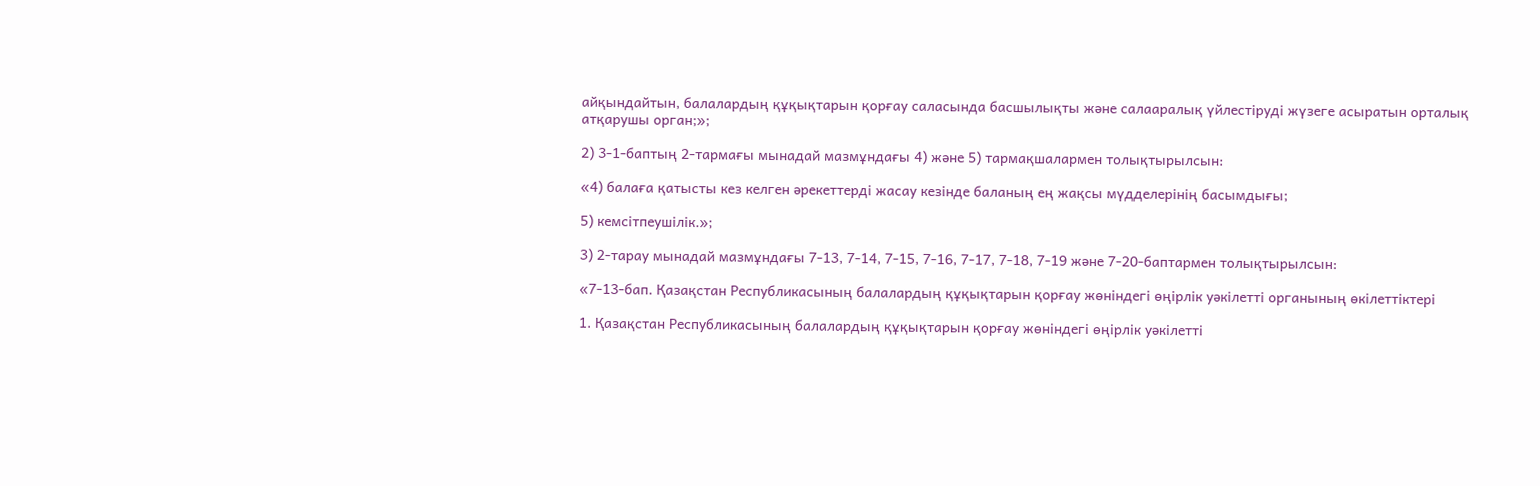айқындайтын, балалардың құқықтарын қорғау саласында басшылықты жəне салааралық үйлестіруді жүзеге асыратын орталық атқарушы орган;»;

2) 3-1-баптың 2-тармағы мынадай мазмұндағы 4) жəне 5) тармақшалармен толықтырылсын:

«4) балаға қатысты кез келген əрекеттерді жасау кезінде баланың ең жақсы мүдделерінің басымдығы;

5) кемсітпеушілік.»;

3) 2-тарау мынадай мазмұндағы 7-13, 7-14, 7-15, 7-16, 7-17, 7-18, 7-19 жəне 7-20-баптармен толықтырылсын:

«7-13-бап. Қазақстан Республикасының балалардың құқықтарын қорғау жөніндегі өңірлік уəкілетті органының өкілеттіктері

1. Қазақстан Республикасының балалардың құқықтарын қорғау жөніндегі өңірлік уəкілетті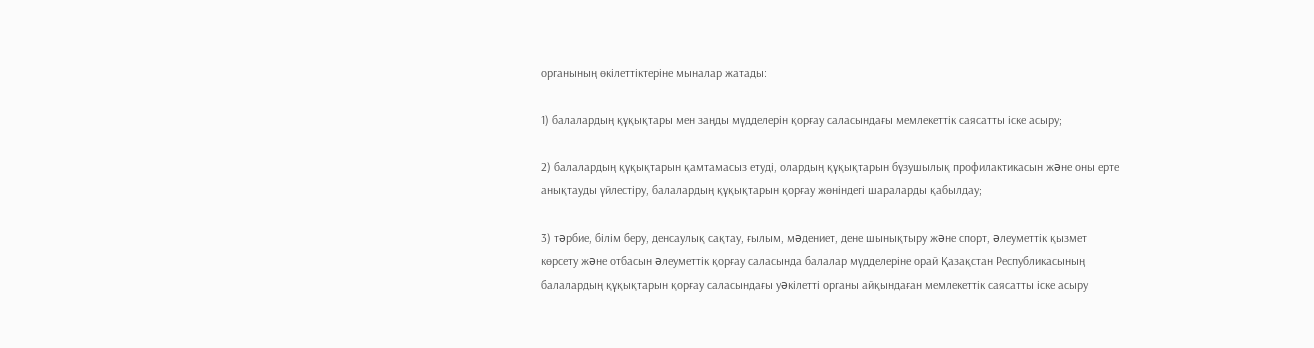органының өкілеттіктеріне мыналар жатады:

1) балалардың құқықтары мен заңды мүдделерін қорғау саласындағы мемлекеттік саясатты іске асыру;

2) балалардың құқықтарын қамтамасыз етуді, олардың құқықтарын бұзушылық профилактикасын жəне оны ерте анықтауды үйлестіру, балалардың құқықтарын қорғау жөніндегі шараларды қабылдау;

3) тəрбие, білім беру, денсаулық сақтау, ғылым, мəдениет, дене шынықтыру жəне спорт, əлеуметтік қызмет көрсету жəне отбасын əлеуметтік қорғау саласында балалар мүдделеріне орай Қазақстан Республикасының балалардың құқықтарын қорғау саласындағы уəкілетті органы айқындаған мемлекеттік саясатты іске асыру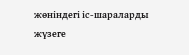жөніндегі іс-шараларды жүзеге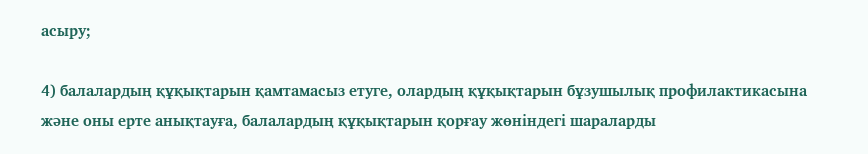асыру;

4) балалардың құқықтарын қамтамасыз етуге, олардың құқықтарын бұзушылық профилактикасына жəне оны ерте анықтауға, балалардың құқықтарын қорғау жөніндегі шараларды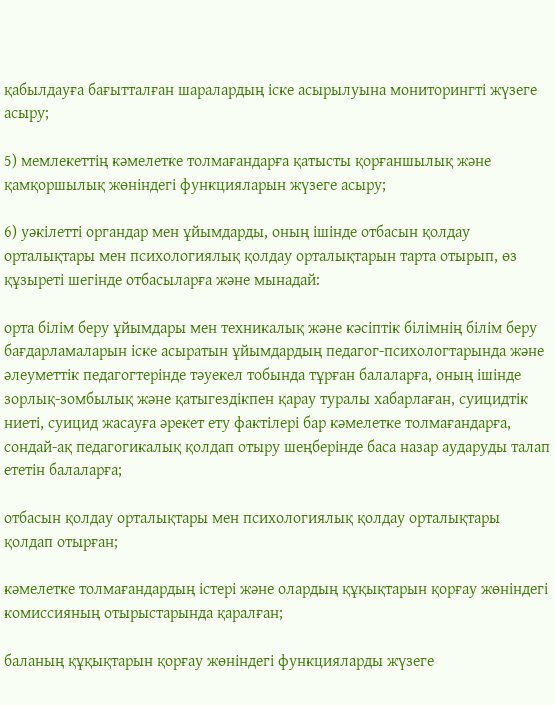қабылдауға бағытталған шаралардың іске асырылуына мониторингті жүзеге асыру;

5) мемлекеттің кəмелетке толмағандарға қатысты қорғаншылық жəне қамқоршылық жөніндегі функцияларын жүзеге асыру;

6) уəкілетті органдар мен ұйымдарды, оның ішінде отбасын қолдау орталықтары мен психологиялық қолдау орталықтарын тарта отырып, өз құзыреті шегінде отбасыларға жəне мынадай:

орта білім беру ұйымдары мен техникалық жəне кəсіптік білімнің білім беру бағдарламаларын іске асыратын ұйымдардың педагог-психологтарында жəне əлеуметтік педагогтерінде тəуекел тобында тұрған балаларға, оның ішінде зорлық-зомбылық жəне қатыгездікпен қарау туралы хабарлаған, суицидтік ниеті, суицид жасауға əрекет ету фактілері бар кəмелетке толмағандарға, сондай-ақ педагогикалық қолдап отыру шеңберінде баса назар аударуды талап ететін балаларға;

отбасын қолдау орталықтары мен психологиялық қолдау орталықтары қолдап отырған;

кəмелетке толмағандардың істері жəне олардың құқықтарын қорғау жөніндегі комиссияның отырыстарында қаралған;

баланың құқықтарын қорғау жөніндегі функцияларды жүзеге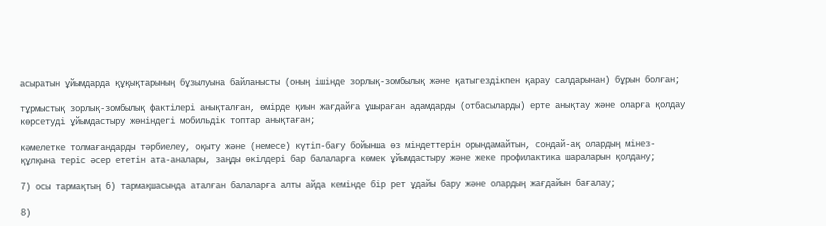асыратын ұйымдарда құқықтарының бұзылуына байланысты (оның ішінде зорлық-зомбылық жəне қатыгездікпен қарау салдарынан) бұрын болған;

тұрмыстық зорлық-зомбылық фактілері анықталған, өмірде қиын жағдайға ұшыраған адамдарды (отбасыларды) ерте анықтау жəне оларға қолдау көрсетуді ұйымдастыру жөніндегі мобильдік топтар анықтаған;

кəмелетке толмағандарды тəрбиелеу, оқыту жəне (немесе) күтіп-бағу бойынша өз міндеттерін орындамайтын, сондай-ақ олардың мінез-құлқына теріс əсер ететін ата-аналары, заңды өкілдері бар балаларға көмек ұйымдастыру жəне жеке профилактика шараларын қолдану;

7) осы тармақтың 6) тармақшасында аталған балаларға алты айда кемінде бір рет ұдайы бару жəне олардың жағдайын бағалау;

8)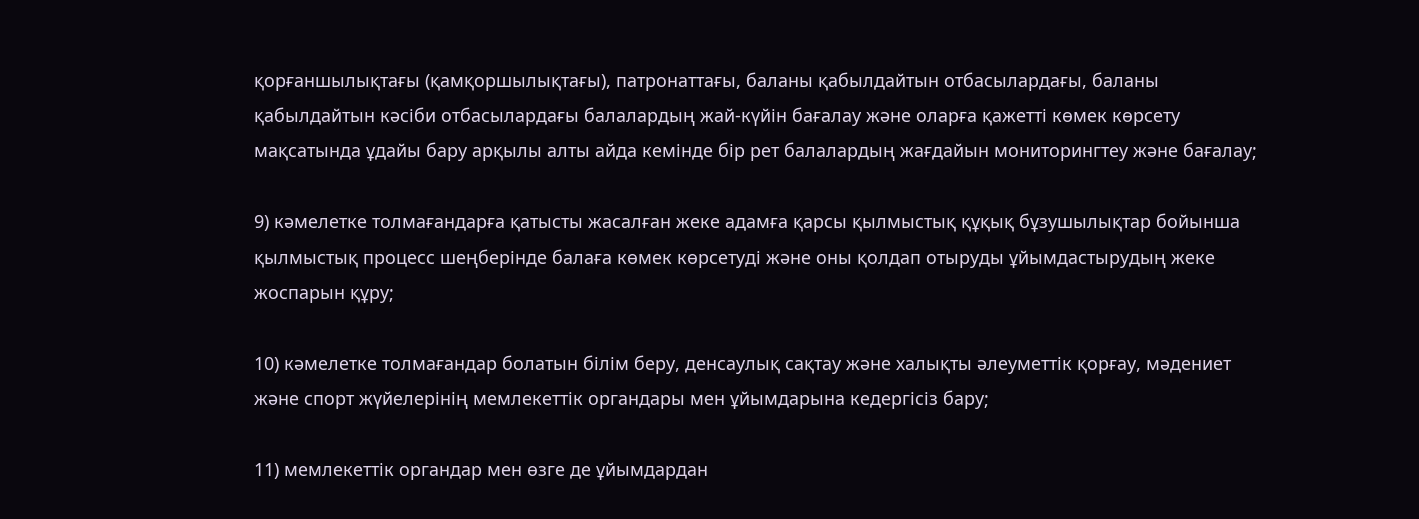қорғаншылықтағы (қамқоршылықтағы), патронаттағы, баланы қабылдайтын отбасылардағы, баланы қабылдайтын кəсіби отбасылардағы балалардың жай-күйін бағалау жəне оларға қажетті көмек көрсету мақсатында ұдайы бару арқылы алты айда кемінде бір рет балалардың жағдайын мониторингтеу жəне бағалау;

9) кəмелетке толмағандарға қатысты жасалған жеке адамға қарсы қылмыстық құқық бұзушылықтар бойынша қылмыстық процесс шеңберінде балаға көмек көрсетуді жəне оны қолдап отыруды ұйымдастырудың жеке жоспарын құру;

10) кəмелетке толмағандар болатын білім беру, денсаулық сақтау жəне халықты əлеуметтік қорғау, мəдениет жəне спорт жүйелерінің мемлекеттік органдары мен ұйымдарына кедергісіз бару;

11) мемлекеттік органдар мен өзге де ұйымдардан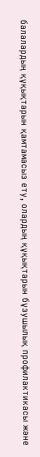балалардың құқықтарын қамтамасыз ету, олардың құқықтарын бұзушылық профилактикасы жəне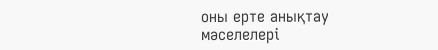оны ерте анықтау мəселелері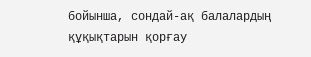бойынша, сондай-ақ балалардың құқықтарын қорғау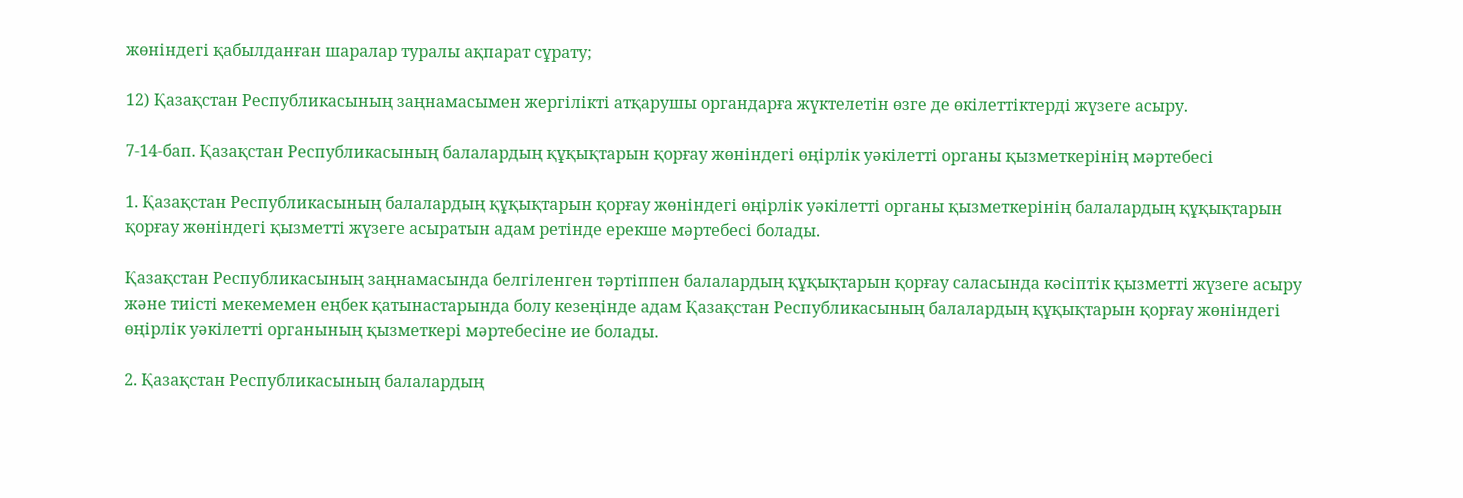жөніндегі қабылданған шаралар туралы ақпарат сұрату;

12) Қазақстан Республикасының заңнамасымен жергілікті атқарушы органдарға жүктелетін өзге де өкілеттіктерді жүзеге асыру.

7-14-бап. Қазақстан Республикасының балалардың құқықтарын қорғау жөніндегі өңірлік уəкілетті органы қызметкерінің мəртебесі

1. Қазақстан Республикасының балалардың құқықтарын қорғау жөніндегі өңірлік уəкілетті органы қызметкерінің балалардың құқықтарын қорғау жөніндегі қызметті жүзеге асыратын адам ретінде ерекше мəртебесі болады.

Қазақстан Республикасының заңнамасында белгіленген тəртіппен балалардың құқықтарын қорғау саласында кəсіптік қызметті жүзеге асыру жəне тиісті мекемемен еңбек қатынастарында болу кезеңінде адам Қазақстан Республикасының балалардың құқықтарын қорғау жөніндегі өңірлік уəкілетті органының қызметкері мəртебесіне ие болады.

2. Қазақстан Республикасының балалардың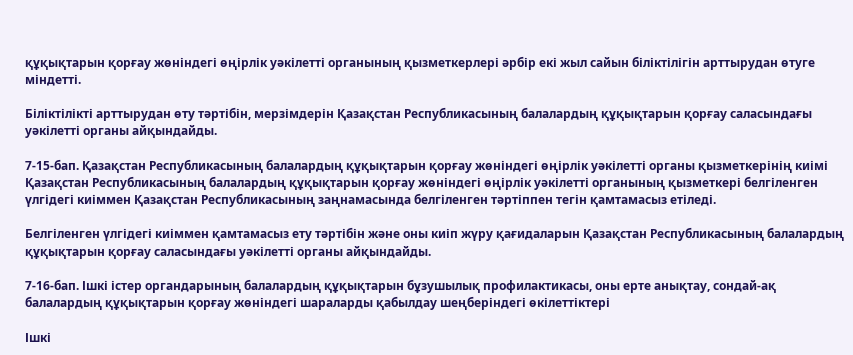құқықтарын қорғау жөніндегі өңірлік уəкілетті органының қызметкерлері əрбір екі жыл сайын біліктілігін арттырудан өтуге міндетті.

Біліктілікті арттырудан өту тəртібін, мерзімдерін Қазақстан Республикасының балалардың құқықтарын қорғау саласындағы уəкілетті органы айқындайды.

7-15-бап. Қазақстан Республикасының балалардың құқықтарын қорғау жөніндегі өңірлік уəкілетті органы қызметкерінің киімі Қазақстан Республикасының балалардың құқықтарын қорғау жөніндегі өңірлік уəкілетті органының қызметкері белгіленген үлгідегі киіммен Қазақстан Республикасының заңнамасында белгіленген тəртіппен тегін қамтамасыз етіледі.

Белгіленген үлгідегі киіммен қамтамасыз ету тəртібін жəне оны киіп жүру қағидаларын Қазақстан Республикасының балалардың құқықтарын қорғау саласындағы уəкілетті органы айқындайды.

7-16-бап. Ішкі істер органдарының балалардың құқықтарын бұзушылық профилактикасы, оны ерте анықтау, сондай-ақ балалардың құқықтарын қорғау жөніндегі шараларды қабылдау шеңберіндегі өкілеттіктері

Ішкі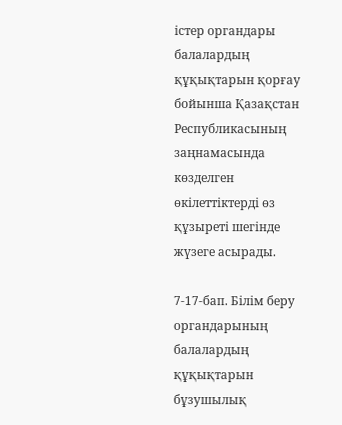істер органдары балалардың құқықтарын қорғау бойынша Қазақстан Республикасының заңнамасында көзделген өкілеттіктерді өз құзыреті шегінде жүзеге асырады.

7-17-бап. Білім беру органдарының балалардың құқықтарын бұзушылық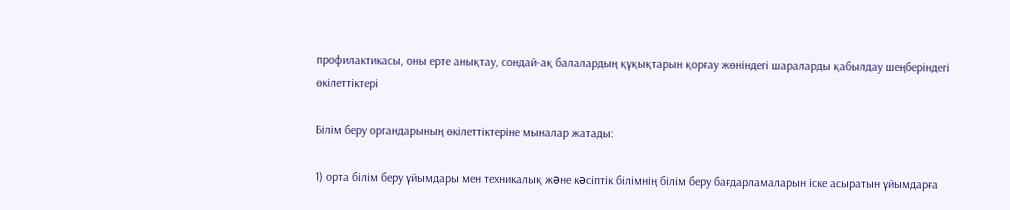профилактикасы, оны ерте анықтау, сондай-ақ балалардың құқықтарын қорғау жөніндегі шараларды қабылдау шеңберіндегі өкілеттіктері

Білім беру органдарының өкілеттіктеріне мыналар жатады:

1) орта білім беру ұйымдары мен техникалық жəне кəсіптік білімнің білім беру бағдарламаларын іске асыратын ұйымдарға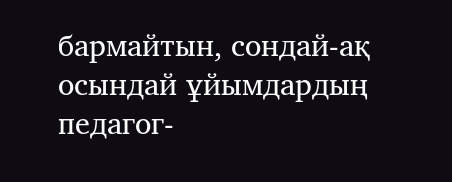бармайтын, сондай-ақ осындай ұйымдардың педагог-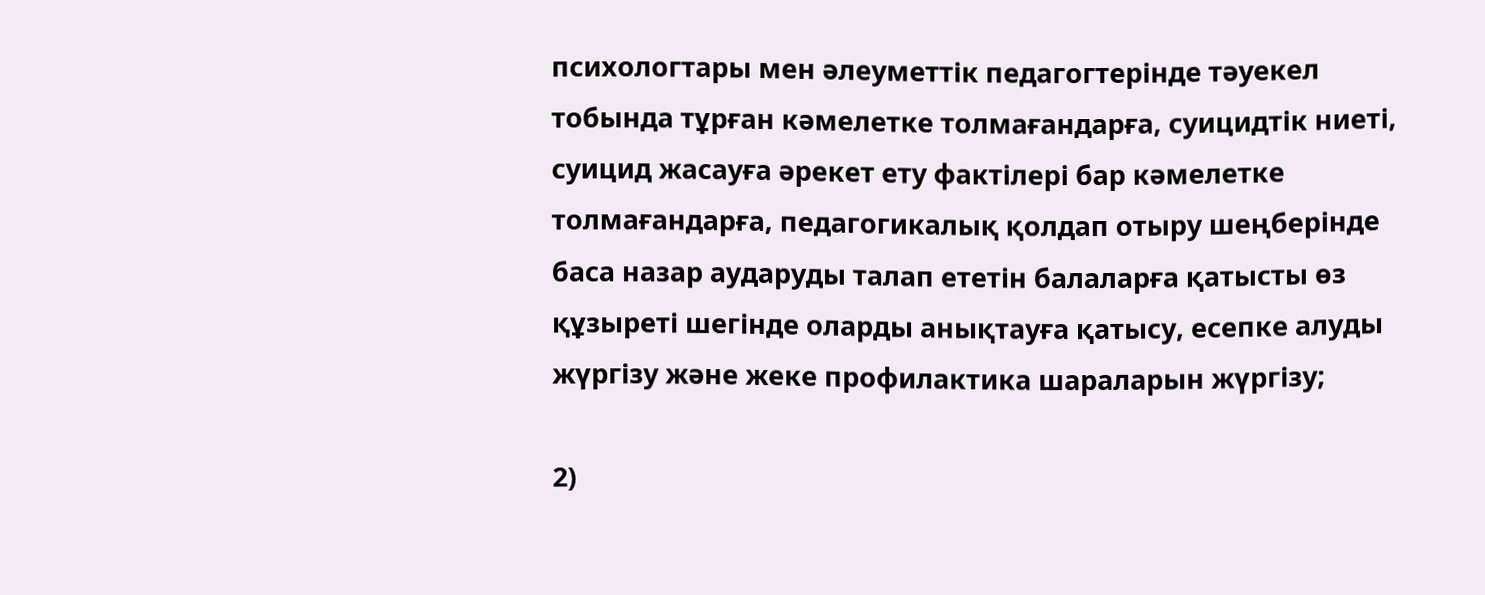психологтары мен əлеуметтік педагогтерінде тəуекел тобында тұрған кəмелетке толмағандарға, суицидтік ниеті, суицид жасауға əрекет ету фактілері бар кəмелетке толмағандарға, педагогикалық қолдап отыру шеңберінде баса назар аударуды талап ететін балаларға қатысты өз құзыреті шегінде оларды анықтауға қатысу, есепке алуды жүргізу жəне жеке профилактика шараларын жүргізу;

2)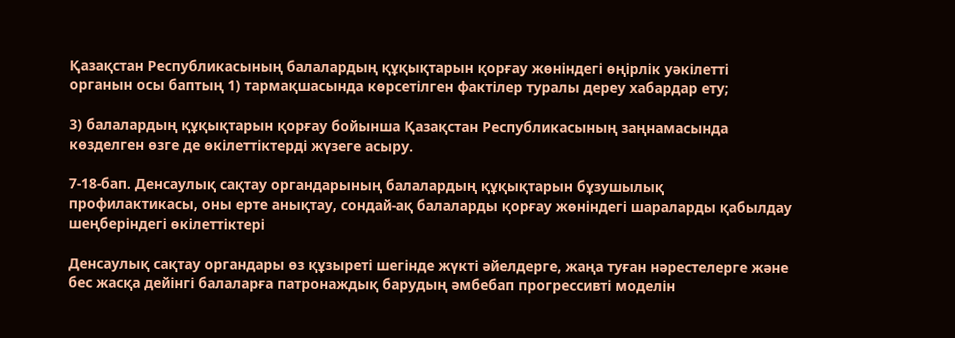Қазақстан Республикасының балалардың құқықтарын қорғау жөніндегі өңірлік уəкілетті органын осы баптың 1) тармақшасында көрсетілген фактілер туралы дереу хабардар ету;

3) балалардың құқықтарын қорғау бойынша Қазақстан Республикасының заңнамасында көзделген өзге де өкілеттіктерді жүзеге асыру.

7-18-бап. Денсаулық сақтау органдарының балалардың құқықтарын бұзушылық профилактикасы, оны ерте анықтау, сондай-ақ балаларды қорғау жөніндегі шараларды қабылдау шеңберіндегі өкілеттіктері

Денсаулық сақтау органдары өз құзыреті шегінде жүкті əйелдерге, жаңа туған нəрестелерге жəне бес жасқа дейінгі балаларға патронаждық барудың əмбебап прогрессивті моделін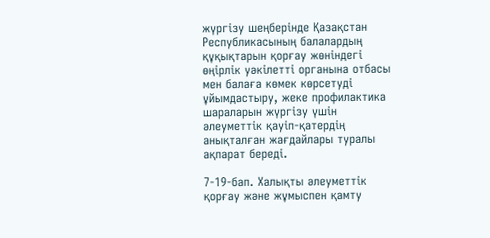жүргізу шеңберінде Қазақстан Республикасының балалардың құқықтарын қорғау жөніндегі өңірлік уəкілетті органына отбасы мен балаға көмек көрсетуді ұйымдастыру, жеке профилактика шараларын жүргізу үшін əлеуметтік қауіп-қатердің анықталған жағдайлары туралы ақпарат береді.

7-19-бап. Халықты əлеуметтік қорғау жəне жұмыспен қамту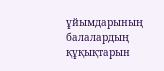ұйымдарының балалардың құқықтарын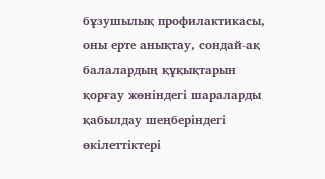бұзушылық профилактикасы, оны ерте анықтау, сондай-ақ балалардың құқықтарын қорғау жөніндегі шараларды қабылдау шеңберіндегі өкілеттіктері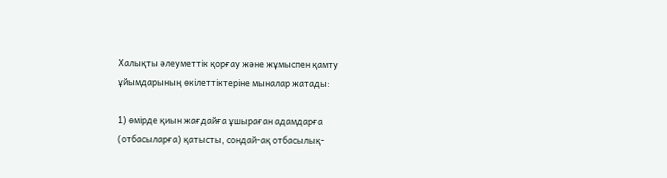Халықты əлеуметтік қорғау жəне жұмыспен қамту ұйымдарының өкілеттіктеріне мыналар жатады:

1) өмірде қиын жағдайға ұшыраған адамдарға (отбасыларға) қатысты, сондай-ақ отбасылық-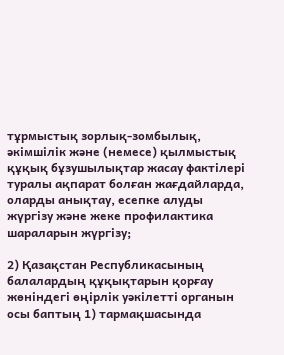тұрмыстық зорлық-зомбылық, əкімшілік жəне (немесе) қылмыстық құқық бұзушылықтар жасау фактілері туралы ақпарат болған жағдайларда, оларды анықтау, есепке алуды жүргізу жəне жеке профилактика шараларын жүргізу;

2) Қазақстан Республикасының балалардың құқықтарын қорғау жөніндегі өңірлік уəкілетті органын осы баптың 1) тармақшасында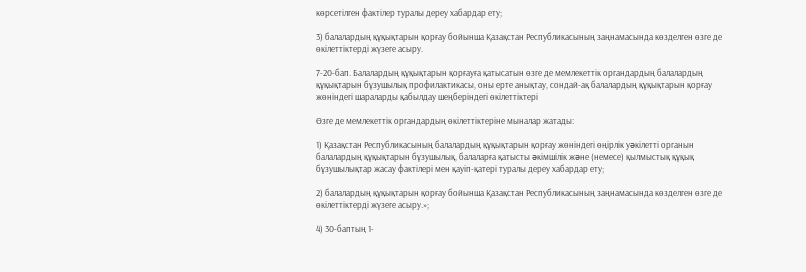көрсетілген фактілер туралы дереу хабардар ету;

3) балалардың құқықтарын қорғау бойынша Қазақстан Республикасының заңнамасында көзделген өзге де өкілеттіктерді жүзеге асыру.

7-20-бап. Балалардың құқықтарын қорғауға қатысатын өзге де мемлекеттік органдардың балалардың құқықтарын бұзушылық профилактикасы, оны ерте анықтау, сондай-ақ балалардың құқықтарын қорғау жөніндегі шараларды қабылдау шеңберіндегі өкілеттіктері

Өзге де мемлекеттік органдардың өкілеттіктеріне мыналар жатады:

1) Қазақстан Республикасының балалардың құқықтарын қорғау жөніндегі өңірлік уəкілетті органын балалардың құқықтарын бұзушылық, балаларға қатысты əкімшілік жəне (немесе) қылмыстық құқық бұзушылықтар жасау фактілері мен қауіп-қатері туралы дереу хабардар ету;

2) балалардың құқықтарын қорғау бойынша Қазақстан Республикасының заңнамасында көзделген өзге де өкілеттіктерді жүзеге асыру.»;

4) 30-баптың 1-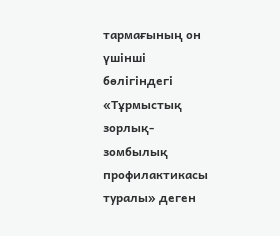тармағының он үшінші бөлігіндегі «Тұрмыстық зорлық-зомбылық профилактикасы туралы» деген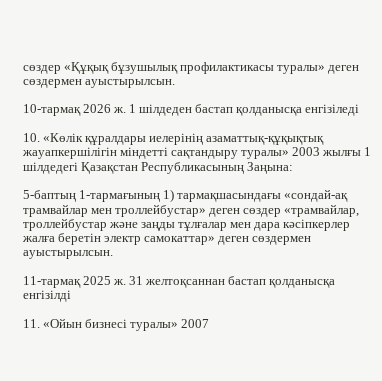сөздер «Құқық бұзушылық профилактикасы туралы» деген сөздермен ауыстырылсын.

10-тармақ 2026 ж. 1 шілдеден бастап қолданысқа енгізіледі

10. «Көлік құралдары иелерінің азаматтық-құқықтық жауапкершілігін міндетті сақтандыру туралы» 2003 жылғы 1 шілдедегі Қазақстан Республикасының Заңына:

5-баптың 1-тармағының 1) тармақшасындағы «сондай-ақ трамвайлар мен троллейбустар» деген сөздер «трамвайлар, троллейбустар жəне заңды тұлғалар мен дара кəсіпкерлер жалға беретін электр самокаттар» деген сөздермен ауыстырылсын.

11-тармақ 2025 ж. 31 желтоқсаннан бастап қолданысқа енгізілді

11. «Ойын бизнесі туралы» 2007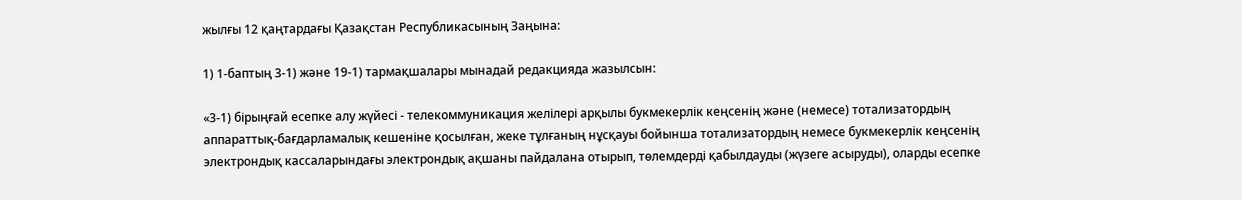жылғы 12 қаңтардағы Қазақстан Республикасының Заңына:

1) 1-баптың 3-1) жəне 19-1) тармақшалары мынадай редакцияда жазылсын:

«3-1) бірыңғай есепке алу жүйесі - телекоммуникация желілері арқылы букмекерлік кеңсенің жəне (немесе) тотализатордың аппараттық-бағдарламалық кешеніне қосылған, жеке тұлғаның нұсқауы бойынша тотализатордың немесе букмекерлік кеңсенің электрондық кассаларындағы электрондық ақшаны пайдалана отырып, төлемдерді қабылдауды (жүзеге асыруды), оларды есепке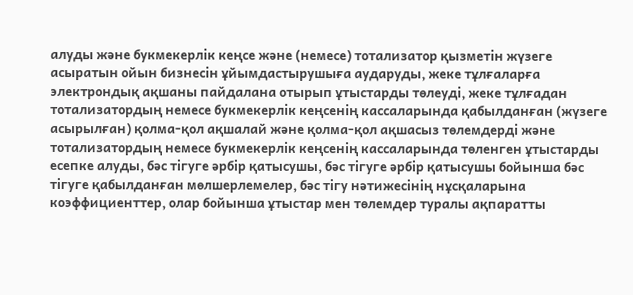алуды жəне букмекерлік кеңсе жəне (немесе) тотализатор қызметін жүзеге асыратын ойын бизнесін ұйымдастырушыға аударуды, жеке тұлғаларға электрондық ақшаны пайдалана отырып ұтыстарды төлеуді, жеке тұлғадан тотализатордың немесе букмекерлік кеңсенің кассаларында қабылданған (жүзеге асырылған) қолма-қол ақшалай жəне қолма-қол ақшасыз төлемдерді жəне тотализатордың немесе букмекерлік кеңсенің кассаларында төленген ұтыстарды есепке алуды, бəс тігуге əрбір қатысушы, бəс тігуге əрбір қатысушы бойынша бəс тігуге қабылданған мөлшерлемелер, бəс тігу нəтижесінің нұсқаларына коэффициенттер, олар бойынша ұтыстар мен төлемдер туралы ақпаратты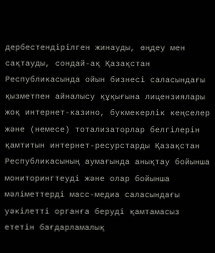дербестендірілген жинауды, өңдеу мен сақтауды, сондай-ақ Қазақстан Республикасында ойын бизнесі саласындағы қызметпен айналысу құқығына лицензиялары жоқ интернет-казино, букмекерлік кеңселер жəне (немесе) тотализаторлар белгілерін қамтитын интернет-ресурстарды Қазақстан Республикасының аумағында анықтау бойынша мониторингтеуді жəне олар бойынша мəліметтерді масс-медиа саласындағы уəкілетті органға беруді қамтамасыз ететін бағдарламалық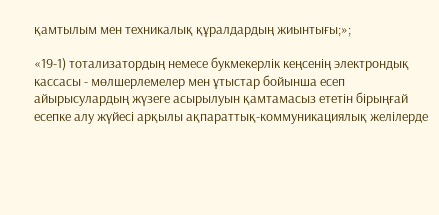қамтылым мен техникалық құралдардың жиынтығы;»;

«19-1) тотализатордың немесе букмекерлік кеңсенің электрондық кассасы - мөлшерлемелер мен ұтыстар бойынша есеп айырысулардың жүзеге асырылуын қамтамасыз ететін бірыңғай есепке алу жүйесі арқылы ақпараттық-коммуникациялық желілерде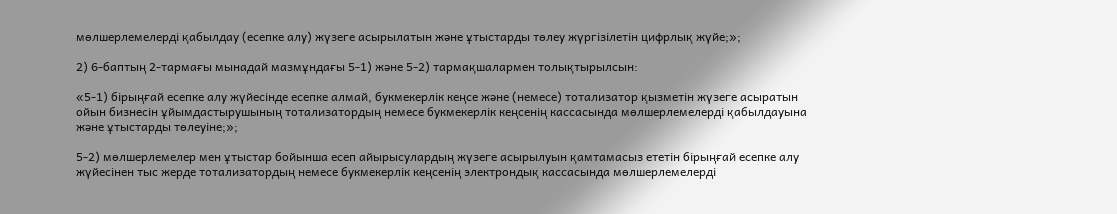мөлшерлемелерді қабылдау (есепке алу) жүзеге асырылатын жəне ұтыстарды төлеу жүргізілетін цифрлық жүйе;»;

2) 6-баптың 2-тармағы мынадай мазмұндағы 5-1) жəне 5-2) тармақшалармен толықтырылсын:

«5-1) бірыңғай есепке алу жүйесінде есепке алмай, букмекерлік кеңсе жəне (немесе) тотализатор қызметін жүзеге асыратын ойын бизнесін ұйымдастырушының тотализатордың немесе букмекерлік кеңсенің кассасында мөлшерлемелерді қабылдауына жəне ұтыстарды төлеуіне;»;

5-2) мөлшерлемелер мен ұтыстар бойынша есеп айырысулардың жүзеге асырылуын қамтамасыз ететін бірыңғай есепке алу жүйесінен тыс жерде тотализатордың немесе букмекерлік кеңсенің электрондық кассасында мөлшерлемелерді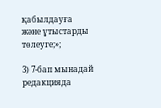қабылдауға жəне ұтыстарды төлеуге;»;

3) 7-бап мынадай редакцияда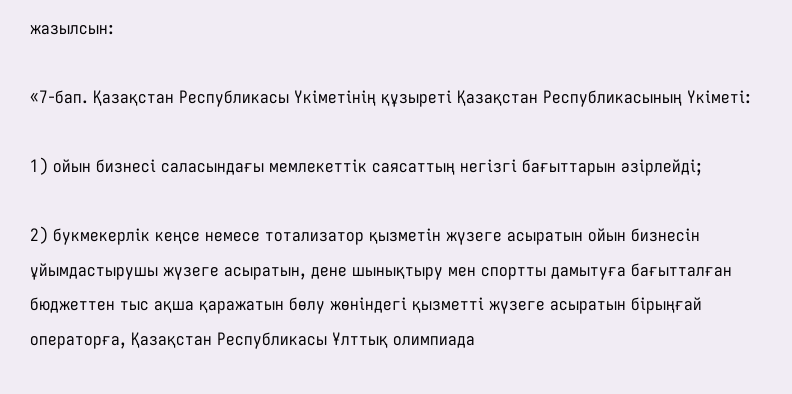жазылсын:

«7-бап. Қазақстан Республикасы Үкіметінің құзыреті Қазақстан Республикасының Үкіметі:

1) ойын бизнесі саласындағы мемлекеттік саясаттың негізгі бағыттарын əзірлейді;

2) букмекерлік кеңсе немесе тотализатор қызметін жүзеге асыратын ойын бизнесін ұйымдастырушы жүзеге асыратын, дене шынықтыру мен спортты дамытуға бағытталған бюджеттен тыс ақша қаражатын бөлу жөніндегі қызметті жүзеге асыратын бірыңғай операторға, Қазақстан Республикасы Ұлттық олимпиада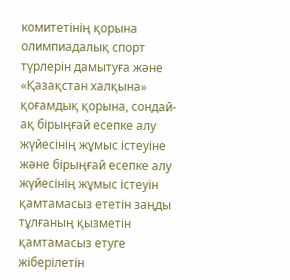комитетінің қорына олимпиадалық спорт түрлерін дамытуға жəне «Қазақстан халқына» қоғамдық қорына, сондай-ақ бірыңғай есепке алу жүйесінің жұмыс істеуіне жəне бірыңғай есепке алу жүйесінің жұмыс істеуін қамтамасыз ететін заңды тұлғаның қызметін қамтамасыз етуге жіберілетін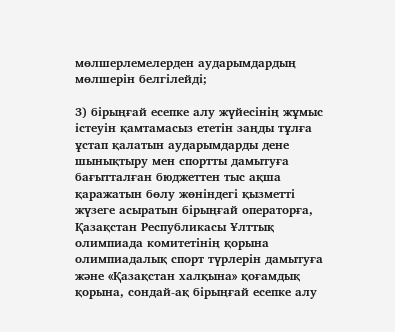мөлшерлемелерден аударымдардың мөлшерін белгілейді;

3) бірыңғай есепке алу жүйесінің жұмыс істеуін қамтамасыз ететін заңды тұлға ұстап қалатын аударымдарды дене шынықтыру мен спортты дамытуға бағытталған бюджеттен тыс ақша қаражатын бөлу жөніндегі қызметті жүзеге асыратын бірыңғай операторға, Қазақстан Республикасы Ұлттық олимпиада комитетінің қорына олимпиадалық спорт түрлерін дамытуға жəне «Қазақстан халқына» қоғамдық қорына, сондай-ақ бірыңғай есепке алу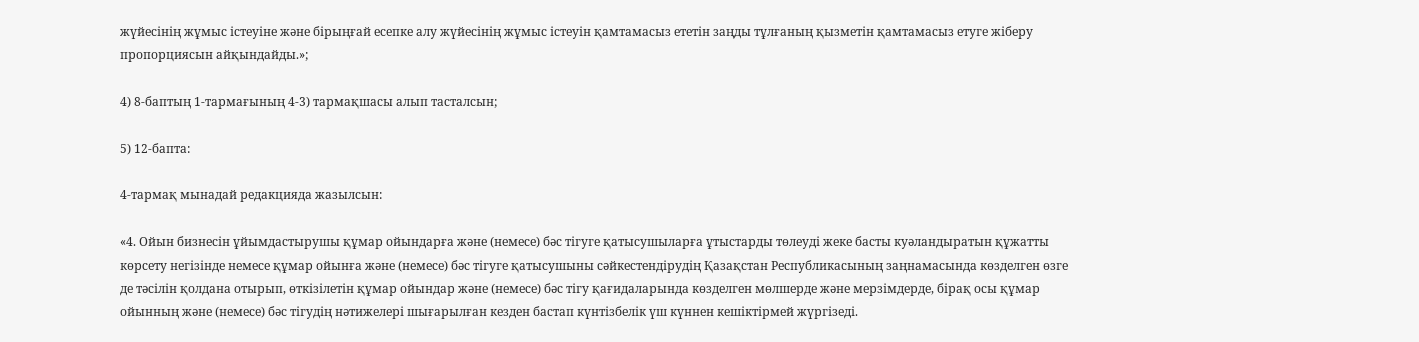жүйесінің жұмыс істеуіне жəне бірыңғай есепке алу жүйесінің жұмыс істеуін қамтамасыз ететін заңды тұлғаның қызметін қамтамасыз етуге жіберу пропорциясын айқындайды.»;

4) 8-баптың 1-тармағының 4-3) тармақшасы алып тасталсын;

5) 12-бапта:

4-тармақ мынадай редакцияда жазылсын:

«4. Ойын бизнесін ұйымдастырушы құмар ойындарға жəне (немесе) бəс тігуге қатысушыларға ұтыстарды төлеуді жеке басты куəландыратын құжатты көрсету негізінде немесе құмар ойынға жəне (немесе) бəс тігуге қатысушыны сəйкестендірудің Қазақстан Республикасының заңнамасында көзделген өзге де тəсілін қолдана отырып, өткізілетін құмар ойындар жəне (немесе) бəс тігу қағидаларында көзделген мөлшерде жəне мерзімдерде, бірақ осы құмар ойынның жəне (немесе) бəс тігудің нəтижелері шығарылған кезден бастап күнтізбелік үш күннен кешіктірмей жүргізеді.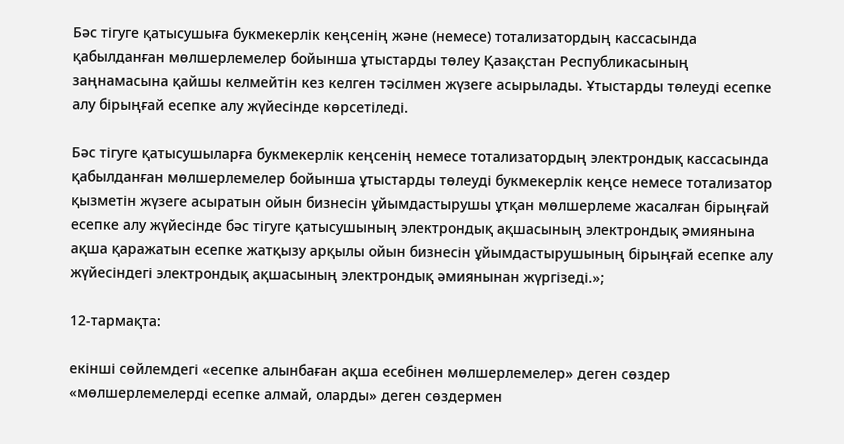Бəс тігуге қатысушыға букмекерлік кеңсенің жəне (немесе) тотализатордың кассасында қабылданған мөлшерлемелер бойынша ұтыстарды төлеу Қазақстан Республикасының заңнамасына қайшы келмейтін кез келген тəсілмен жүзеге асырылады. Ұтыстарды төлеуді есепке алу бірыңғай есепке алу жүйесінде көрсетіледі.

Бəс тігуге қатысушыларға букмекерлік кеңсенің немесе тотализатордың электрондық кассасында қабылданған мөлшерлемелер бойынша ұтыстарды төлеуді букмекерлік кеңсе немесе тотализатор қызметін жүзеге асыратын ойын бизнесін ұйымдастырушы ұтқан мөлшерлеме жасалған бірыңғай есепке алу жүйесінде бəс тігуге қатысушының электрондық ақшасының электрондық əмиянына ақша қаражатын есепке жатқызу арқылы ойын бизнесін ұйымдастырушының бірыңғай есепке алу жүйесіндегі электрондық ақшасының электрондық əмиянынан жүргізеді.»;

12-тармақта:

екінші сөйлемдегі «есепке алынбаған ақша есебінен мөлшерлемелер» деген сөздер «мөлшерлемелерді есепке алмай, оларды» деген сөздермен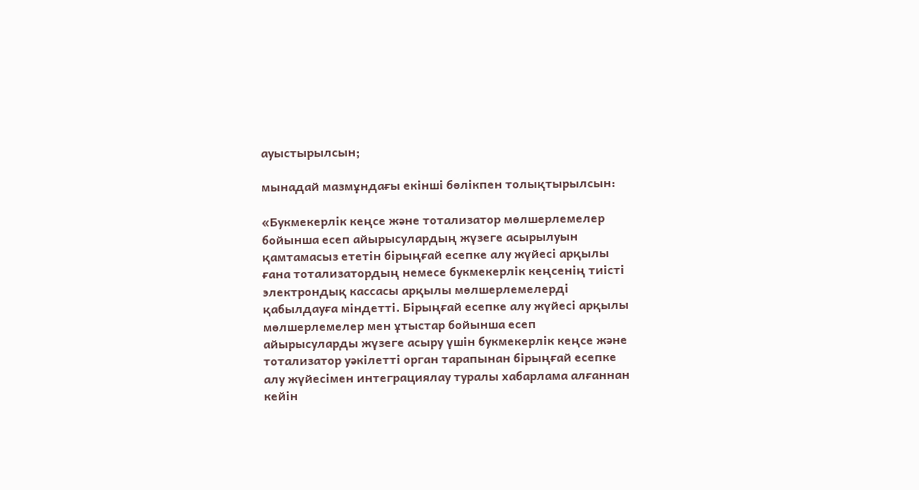ауыстырылсын;

мынадай мазмұндағы екінші бөлікпен толықтырылсын:

«Букмекерлік кеңсе жəне тотализатор мөлшерлемелер бойынша есеп айырысулардың жүзеге асырылуын қамтамасыз ететін бірыңғай есепке алу жүйесі арқылы ғана тотализатордың немесе букмекерлік кеңсенің тиісті электрондық кассасы арқылы мөлшерлемелерді қабылдауға міндетті. Бірыңғай есепке алу жүйесі арқылы мөлшерлемелер мен ұтыстар бойынша есеп айырысуларды жүзеге асыру үшін букмекерлік кеңсе жəне тотализатор уəкілетті орган тарапынан бірыңғай есепке алу жүйесімен интеграциялау туралы хабарлама алғаннан кейін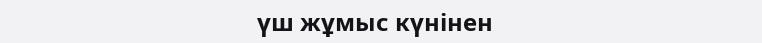үш жұмыс күнінен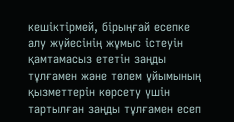кешіктірмей, бірыңғай есепке алу жүйесінің жұмыс істеуін қамтамасыз ететін заңды тұлғамен жəне төлем ұйымының қызметтерін көрсету үшін тартылған заңды тұлғамен есеп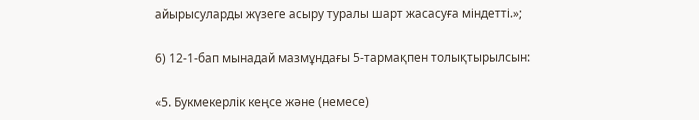айырысуларды жүзеге асыру туралы шарт жасасуға міндетті.»;

6) 12-1-бап мынадай мазмұндағы 5-тармақпен толықтырылсын:

«5. Букмекерлік кеңсе жəне (немесе)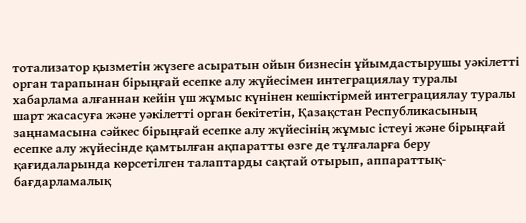тотализатор қызметін жүзеге асыратын ойын бизнесін ұйымдастырушы уəкілетті орган тарапынан бірыңғай есепке алу жүйесімен интеграциялау туралы хабарлама алғаннан кейін үш жұмыс күнінен кешіктірмей интеграциялау туралы шарт жасасуға жəне уəкілетті орган бекітетін, Қазақстан Республикасының заңнамасына сəйкес бірыңғай есепке алу жүйесінің жұмыс істеуі жəне бірыңғай есепке алу жүйесінде қамтылған ақпаратты өзге де тұлғаларға беру қағидаларында көрсетілген талаптарды сақтай отырып, аппараттық-бағдарламалық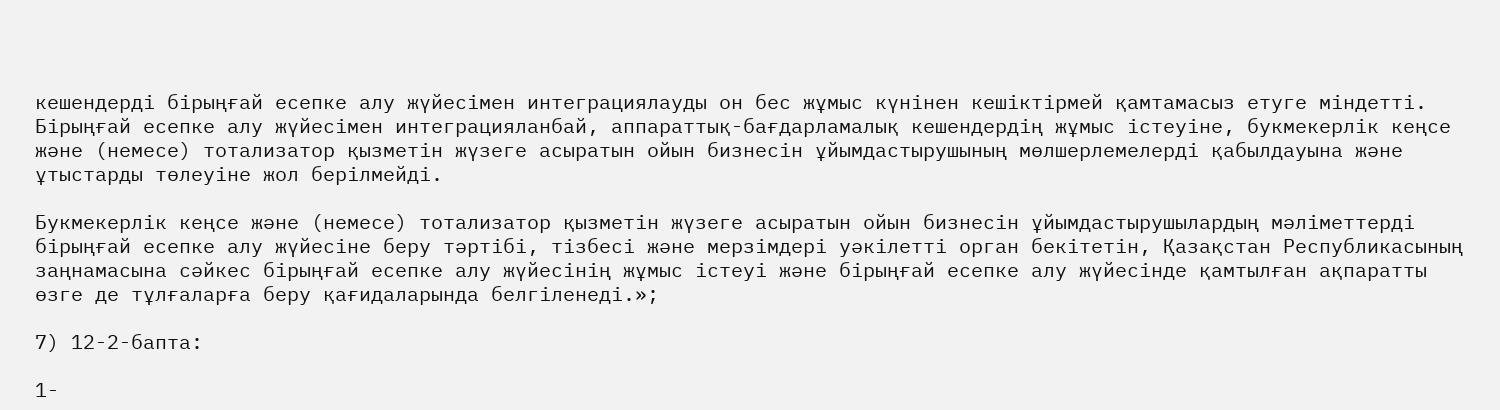кешендерді бірыңғай есепке алу жүйесімен интеграциялауды он бес жұмыс күнінен кешіктірмей қамтамасыз етуге міндетті. Бірыңғай есепке алу жүйесімен интеграцияланбай, аппараттық-бағдарламалық кешендердің жұмыс істеуіне, букмекерлік кеңсе жəне (немесе) тотализатор қызметін жүзеге асыратын ойын бизнесін ұйымдастырушының мөлшерлемелерді қабылдауына жəне ұтыстарды төлеуіне жол берілмейді.

Букмекерлік кеңсе жəне (немесе) тотализатор қызметін жүзеге асыратын ойын бизнесін ұйымдастырушылардың мəліметтерді бірыңғай есепке алу жүйесіне беру тəртібі, тізбесі жəне мерзімдері уəкілетті орган бекітетін, Қазақстан Республикасының заңнамасына сəйкес бірыңғай есепке алу жүйесінің жұмыс істеуі жəне бірыңғай есепке алу жүйесінде қамтылған ақпаратты өзге де тұлғаларға беру қағидаларында белгіленеді.»;

7) 12-2-бапта:

1-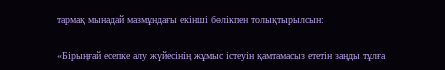тармақ мынадай мазмұндағы екінші бөлікпен толықтырылсын:

«Бірыңғай есепке алу жүйесінің жұмыс істеуін қамтамасыз ететін заңды тұлға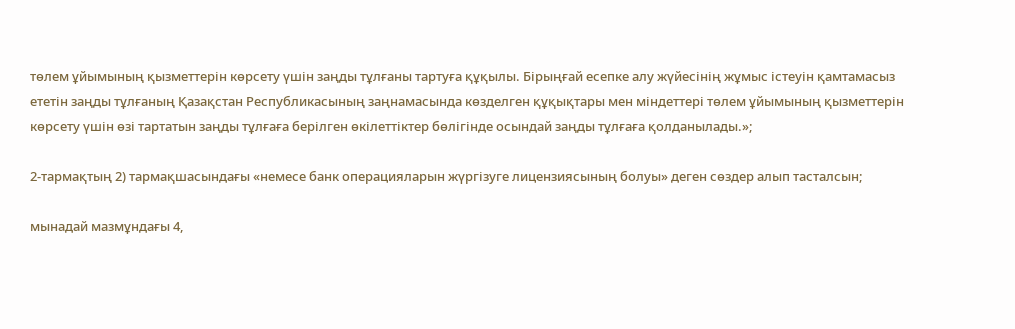төлем ұйымының қызметтерін көрсету үшін заңды тұлғаны тартуға құқылы. Бірыңғай есепке алу жүйесінің жұмыс істеуін қамтамасыз ететін заңды тұлғаның Қазақстан Республикасының заңнамасында көзделген құқықтары мен міндеттері төлем ұйымының қызметтерін көрсету үшін өзі тартатын заңды тұлғаға берілген өкілеттіктер бөлігінде осындай заңды тұлғаға қолданылады.»;

2-тармақтың 2) тармақшасындағы «немесе банк операцияларын жүргізуге лицензиясының болуы» деген сөздер алып тасталсын;

мынадай мазмұндағы 4,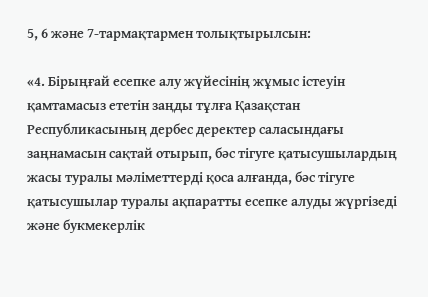5, 6 жəне 7-тармақтармен толықтырылсын:

«4. Бірыңғай есепке алу жүйесінің жұмыс істеуін қамтамасыз ететін заңды тұлға Қазақстан Республикасының дербес деректер саласындағы заңнамасын сақтай отырып, бəс тігуге қатысушылардың жасы туралы мəліметтерді қоса алғанда, бəс тігуге қатысушылар туралы ақпаратты есепке алуды жүргізеді жəне букмекерлік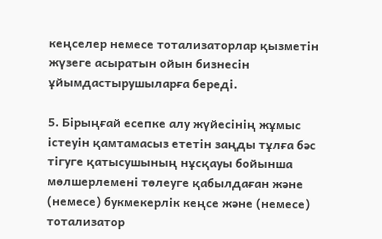кеңселер немесе тотализаторлар қызметін жүзеге асыратын ойын бизнесін ұйымдастырушыларға береді.

5. Бірыңғай есепке алу жүйесінің жұмыс істеуін қамтамасыз ететін заңды тұлға бəс тігуге қатысушының нұсқауы бойынша мөлшерлемені төлеуге қабылдаған жəне (немесе) букмекерлік кеңсе жəне (немесе) тотализатор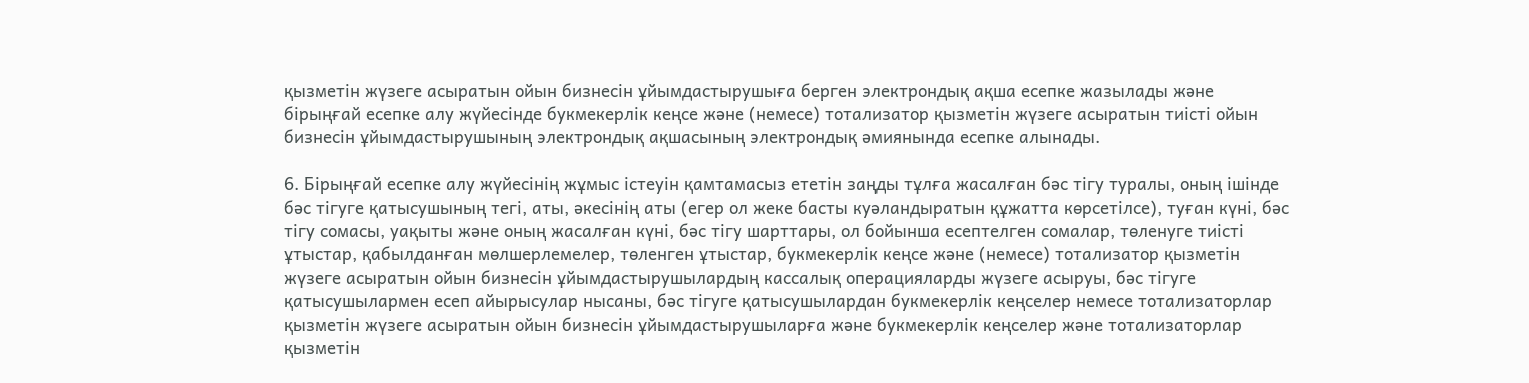қызметін жүзеге асыратын ойын бизнесін ұйымдастырушыға берген электрондық ақша есепке жазылады жəне бірыңғай есепке алу жүйесінде букмекерлік кеңсе жəне (немесе) тотализатор қызметін жүзеге асыратын тиісті ойын бизнесін ұйымдастырушының электрондық ақшасының электрондық əмиянында есепке алынады.

6. Бірыңғай есепке алу жүйесінің жұмыс істеуін қамтамасыз ететін заңды тұлға жасалған бəс тігу туралы, оның ішінде бəс тігуге қатысушының тегі, аты, əкесінің аты (егер ол жеке басты куəландыратын құжатта көрсетілсе), туған күні, бəс тігу сомасы, уақыты жəне оның жасалған күні, бəс тігу шарттары, ол бойынша есептелген сомалар, төленуге тиісті ұтыстар, қабылданған мөлшерлемелер, төленген ұтыстар, букмекерлік кеңсе жəне (немесе) тотализатор қызметін жүзеге асыратын ойын бизнесін ұйымдастырушылардың кассалық операцияларды жүзеге асыруы, бəс тігуге қатысушылармен есеп айырысулар нысаны, бəс тігуге қатысушылардан букмекерлік кеңселер немесе тотализаторлар қызметін жүзеге асыратын ойын бизнесін ұйымдастырушыларға жəне букмекерлік кеңселер жəне тотализаторлар қызметін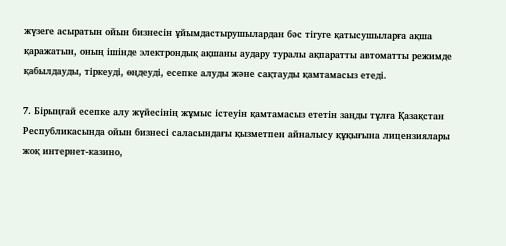жүзеге асыратын ойын бизнесін ұйымдастырушылардан бəс тігуге қатысушыларға ақша қаражатын, оның ішінде электрондық ақшаны аудару туралы ақпаратты автоматты режимде қабылдауды, тіркеуді, өңдеуді, есепке алуды жəне сақтауды қамтамасыз етеді.

7. Бірыңғай есепке алу жүйесінің жұмыс істеуін қамтамасыз ететін заңды тұлға Қазақстан Республикасында ойын бизнесі саласындағы қызметпен айналысу құқығына лицензиялары жоқ интернет-казино,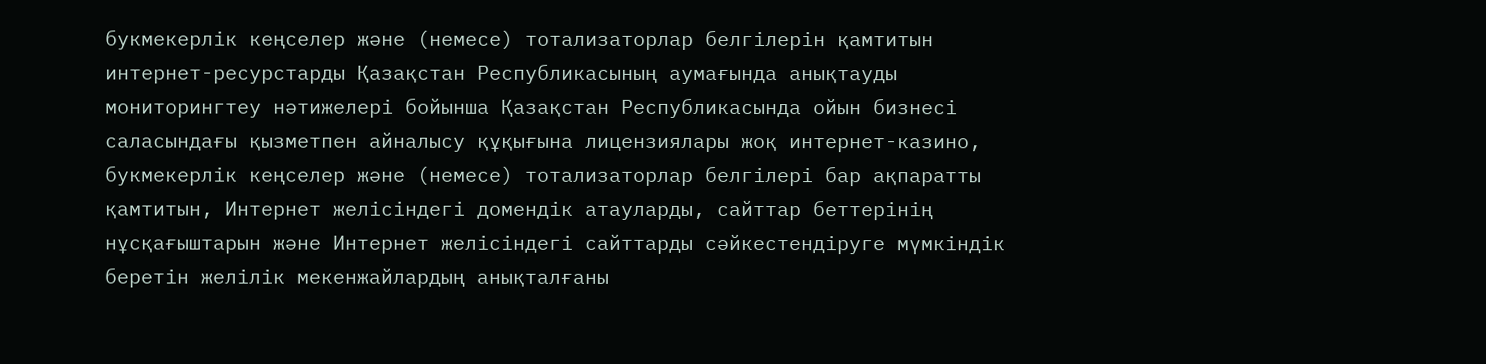букмекерлік кеңселер жəне (немесе) тотализаторлар белгілерін қамтитын интернет-ресурстарды Қазақстан Республикасының аумағында анықтауды мониторингтеу нəтижелері бойынша Қазақстан Республикасында ойын бизнесі саласындағы қызметпен айналысу құқығына лицензиялары жоқ интернет-казино, букмекерлік кеңселер жəне (немесе) тотализаторлар белгілері бар ақпаратты қамтитын, Интернет желісіндегі домендік атауларды, сайттар беттерінің нұсқағыштарын жəне Интернет желісіндегі сайттарды сəйкестендіруге мүмкіндік беретін желілік мекенжайлардың анықталғаны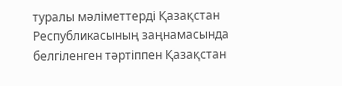туралы мəліметтерді Қазақстан Республикасының заңнамасында белгіленген тəртіппен Қазақстан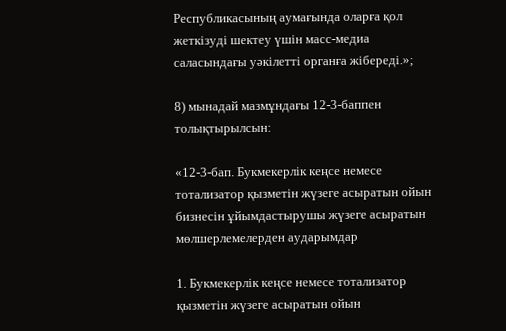Республикасының аумағында оларға қол жеткізуді шектеу үшін масс-медиа саласындағы уəкілетті органға жібереді.»;

8) мынадай мазмұндағы 12-3-баппен толықтырылсын:

«12-3-бап. Букмекерлік кеңсе немесе тотализатор қызметін жүзеге асыратын ойын бизнесін ұйымдастырушы жүзеге асыратын мөлшерлемелерден аударымдар

1. Букмекерлік кеңсе немесе тотализатор қызметін жүзеге асыратын ойын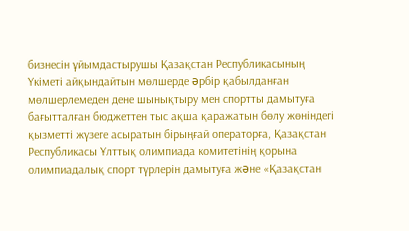бизнесін ұйымдастырушы Қазақстан Республикасының Үкіметі айқындайтын мөлшерде əрбір қабылданған мөлшерлемеден дене шынықтыру мен спортты дамытуға бағытталған бюджеттен тыс ақша қаражатын бөлу жөніндегі қызметті жүзеге асыратын бірыңғай операторға, Қазақстан Республикасы Ұлттық олимпиада комитетінің қорына олимпиадалық спорт түрлерін дамытуға жəне «Қазақстан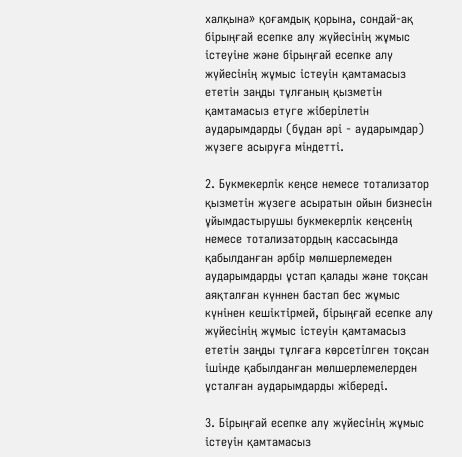халқына» қоғамдық қорына, сондай-ақ бірыңғай есепке алу жүйесінің жұмыс істеуіне жəне бірыңғай есепке алу жүйесінің жұмыс істеуін қамтамасыз ететін заңды тұлғаның қызметін қамтамасыз етуге жіберілетін аударымдарды (бұдан əрі - аударымдар) жүзеге асыруға міндетті.

2. Букмекерлік кеңсе немесе тотализатор қызметін жүзеге асыратын ойын бизнесін ұйымдастырушы букмекерлік кеңсенің немесе тотализатордың кассасында қабылданған əрбір мөлшерлемеден аударымдарды ұстап қалады жəне тоқсан аяқталған күннен бастап бес жұмыс күнінен кешіктірмей, бірыңғай есепке алу жүйесінің жұмыс істеуін қамтамасыз ететін заңды тұлғаға көрсетілген тоқсан ішінде қабылданған мөлшерлемелерден ұсталған аударымдарды жібереді.

3. Бірыңғай есепке алу жүйесінің жұмыс істеуін қамтамасыз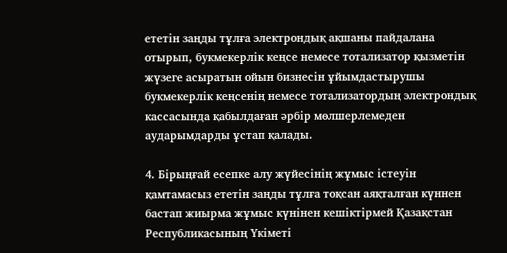ететін заңды тұлға электрондық ақшаны пайдалана отырып, букмекерлік кеңсе немесе тотализатор қызметін жүзеге асыратын ойын бизнесін ұйымдастырушы букмекерлік кеңсенің немесе тотализатордың электрондық кассасында қабылдаған əрбір мөлшерлемеден аударымдарды ұстап қалады.

4. Бірыңғай есепке алу жүйесінің жұмыс істеуін қамтамасыз ететін заңды тұлға тоқсан аяқталған күннен бастап жиырма жұмыс күнінен кешіктірмей Қазақстан Республикасының Үкіметі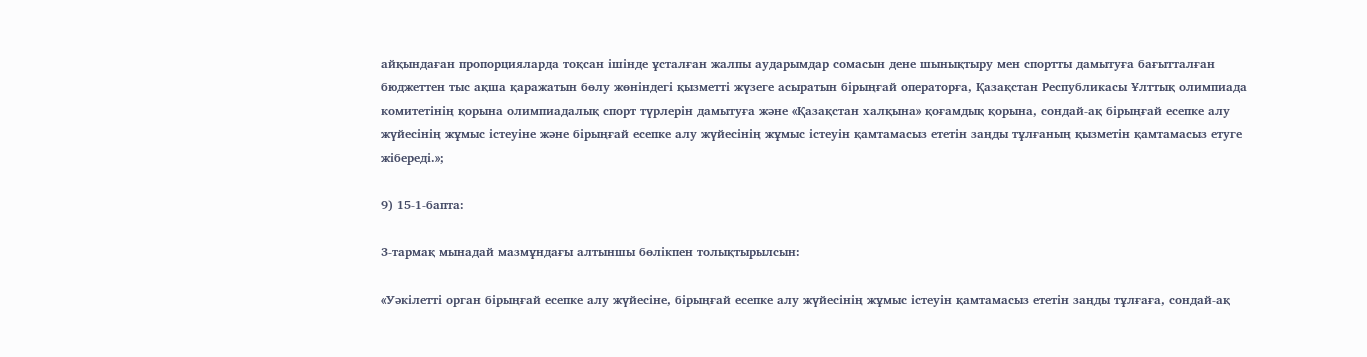айқындаған пропорцияларда тоқсан ішінде ұсталған жалпы аударымдар сомасын дене шынықтыру мен спортты дамытуға бағытталған бюджеттен тыс ақша қаражатын бөлу жөніндегі қызметті жүзеге асыратын бірыңғай операторға, Қазақстан Республикасы Ұлттық олимпиада комитетінің қорына олимпиадалық спорт түрлерін дамытуға жəне «Қазақстан халқына» қоғамдық қорына, сондай-ақ бірыңғай есепке алу жүйесінің жұмыс істеуіне жəне бірыңғай есепке алу жүйесінің жұмыс істеуін қамтамасыз ететін заңды тұлғаның қызметін қамтамасыз етуге жібереді.»;

9) 15-1-бапта:

3-тармақ мынадай мазмұндағы алтыншы бөлікпен толықтырылсын:

«Уəкілетті орган бірыңғай есепке алу жүйесіне, бірыңғай есепке алу жүйесінің жұмыс істеуін қамтамасыз ететін заңды тұлғаға, сондай-ақ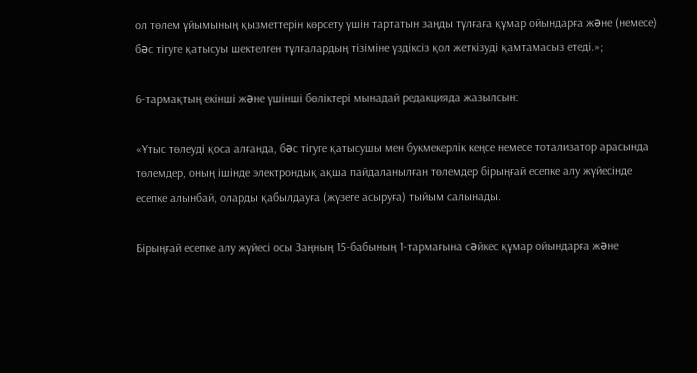ол төлем ұйымының қызметтерін көрсету үшін тартатын заңды тұлғаға құмар ойындарға жəне (немесе) бəс тігуге қатысуы шектелген тұлғалардың тізіміне үздіксіз қол жеткізуді қамтамасыз етеді.»;

6-тармақтың екінші жəне үшінші бөліктері мынадай редакцияда жазылсын:

«Ұтыс төлеуді қоса алғанда, бəс тігуге қатысушы мен букмекерлік кеңсе немесе тотализатор арасында төлемдер, оның ішінде электрондық ақша пайдаланылған төлемдер бірыңғай есепке алу жүйесінде есепке алынбай, оларды қабылдауға (жүзеге асыруға) тыйым салынады.

Бірыңғай есепке алу жүйесі осы Заңның 15-бабының 1-тармағына сəйкес құмар ойындарға жəне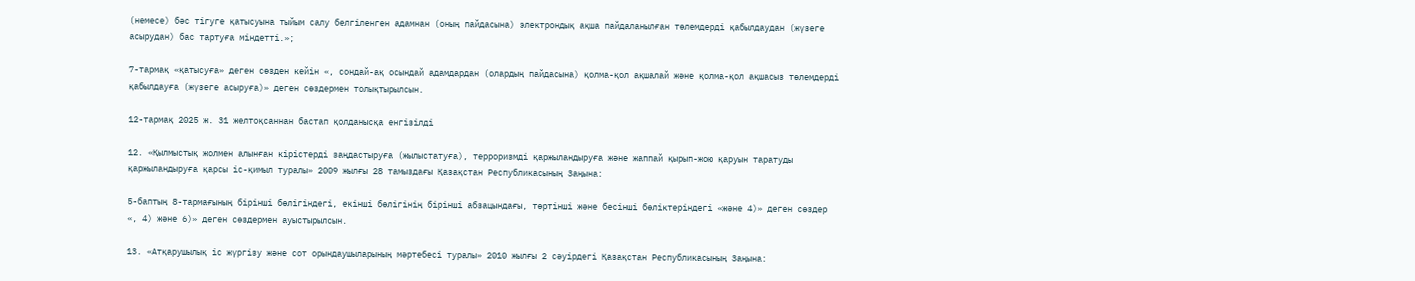(немесе) бəс тігуге қатысуына тыйым салу белгіленген адамнан (оның пайдасына) электрондық ақша пайдаланылған төлемдерді қабылдаудан (жүзеге асырудан) бас тартуға міндетті.»;

7-тармақ «қатысуға» деген сөзден кейін «, сондай-ақ осындай адамдардан (олардың пайдасына) қолма-қол ақшалай жəне қолма-қол ақшасыз төлемдерді қабылдауға (жүзеге асыруға)» деген сөздермен толықтырылсын.

12-тармақ 2025 ж. 31 желтоқсаннан бастап қолданысқа енгізілді

12. «Қылмыстық жолмен алынған кірістерді заңдастыруға (жылыстатуға), терроризмді қаржыландыруға жəне жаппай қырып-жою қаруын таратуды қаржыландыруға қарсы іс-қимыл туралы» 2009 жылғы 28 тамыздағы Қазақстан Республикасының Заңына:

5-баптың 8-тармағының бірінші бөлігіндегі, екінші бөлігінің бірінші абзацындағы, төртінші жəне бесінші бөліктеріндегі «жəне 4)» деген сөздер «, 4) жəне 6)» деген сөздермен ауыстырылсын.

13. «Атқарушылық іс жүргізу жəне сот орындаушыларының мəртебесі туралы» 2010 жылғы 2 сəуірдегі Қазақстан Республикасының Заңына: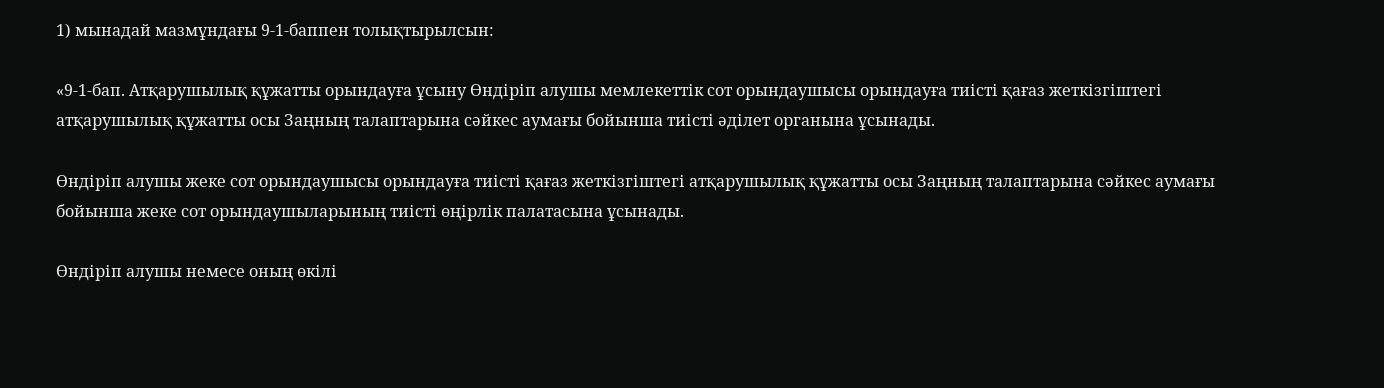1) мынадай мазмұндағы 9-1-баппен толықтырылсын:

«9-1-бап. Атқарушылық құжатты орындауға ұсыну Өндіріп алушы мемлекеттік сот орындаушысы орындауға тиісті қағаз жеткізгіштегі атқарушылық құжатты осы Заңның талаптарына сəйкес аумағы бойынша тиісті əділет органына ұсынады.

Өндіріп алушы жеке сот орындаушысы орындауға тиісті қағаз жеткізгіштегі атқарушылық құжатты осы Заңның талаптарына сəйкес аумағы бойынша жеке сот орындаушыларының тиісті өңірлік палатасына ұсынады.

Өндіріп алушы немесе оның өкілі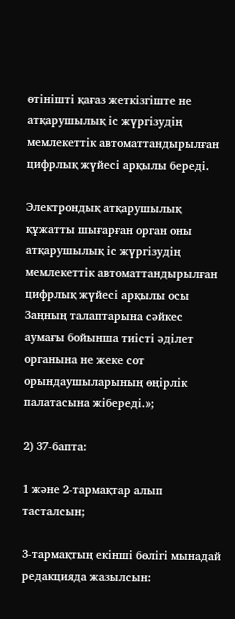өтінішті қағаз жеткізгіште не атқарушылық іс жүргізудің мемлекеттік автоматтандырылған цифрлық жүйесі арқылы береді.

Электрондық атқарушылық құжатты шығарған орган оны атқарушылық іс жүргізудің мемлекеттік автоматтандырылған цифрлық жүйесі арқылы осы Заңның талаптарына сəйкес аумағы бойынша тиісті əділет органына не жеке сот орындаушыларының өңірлік палатасына жібереді.»;

2) 37-бапта:

1 жəне 2-тармақтар алып тасталсын;

3-тармақтың екінші бөлігі мынадай редакцияда жазылсын: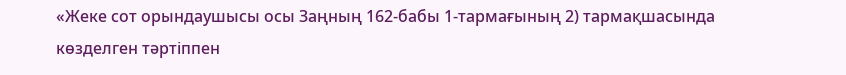«Жеке сот орындаушысы осы Заңның 162-бабы 1-тармағының 2) тармақшасында көзделген тəртіппен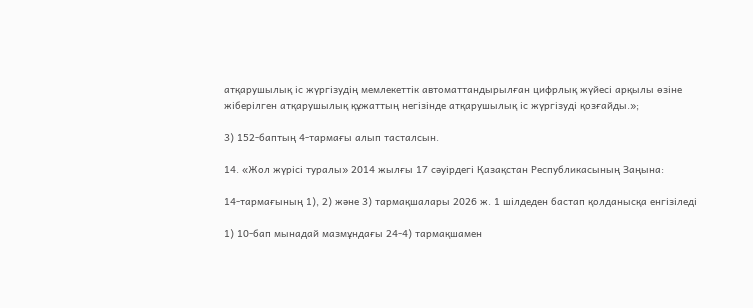атқарушылық іс жүргізудің мемлекеттік автоматтандырылған цифрлық жүйесі арқылы өзіне жіберілген атқарушылық құжаттың негізінде атқарушылық іс жүргізуді қозғайды.»;

3) 152-баптың 4-тармағы алып тасталсын.

14. «Жол жүрісі туралы» 2014 жылғы 17 сəуірдегі Қазақстан Республикасының Заңына:

14-тармағының 1), 2) жəне 3) тармақшалары 2026 ж. 1 шілдеден бастап қолданысқа енгізіледі

1) 10-бап мынадай мазмұндағы 24-4) тармақшамен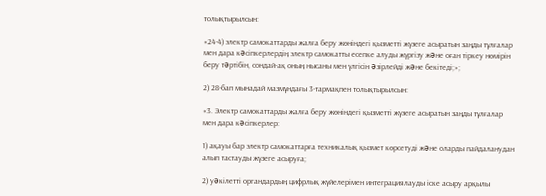толықтырылсын:

«24-4) электр самокаттарды жалға беру жөніндегі қызметті жүзеге асыратын заңды тұлғалар мен дара кəсіпкерлердің электр самокатты есепке алуды жүргізу жəне оған тіркеу нөмірін беру тəртібін, сондай-ақ оның нысаны мен үлгісін əзірлейді жəне бекітеді;»;

2) 28-бап мынадай мазмұндағы 3-тармақпен толықтырылсын:

«3. Электр самокаттарды жалға беру жөніндегі қызметті жүзеге асыратын заңды тұлғалар мен дара кəсіпкерлер:

1) ақауы бар электр самокаттарға техникалық қызмет көрсетуді жəне оларды пайдаланудан алып тастауды жүзеге асыруға;

2) уəкілетті органдардың цифрлық жүйелерімен интеграциялауды іске асыру арқылы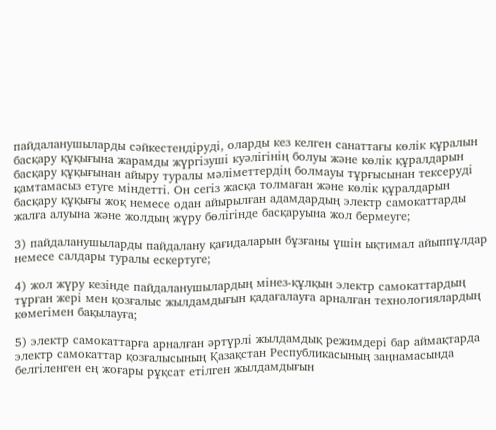пайдаланушыларды сəйкестендіруді, оларды кез келген санаттағы көлік құралын басқару құқығына жарамды жүргізуші куəлігінің болуы жəне көлік құралдарын басқару құқығынан айыру туралы мəліметтердің болмауы тұрғысынан тексеруді қамтамасыз етуге міндетті. Он сегіз жасқа толмаған жəне көлік құралдарын басқару құқығы жоқ немесе одан айырылған адамдардың электр самокаттарды жалға алуына жəне жолдың жүру бөлігінде басқаруына жол бермеуге;

3) пайдаланушыларды пайдалану қағидаларын бұзғаны үшін ықтимал айыппұлдар немесе салдары туралы ескертуге;

4) жол жүру кезінде пайдаланушылардың мінез-құлқын электр самокаттардың тұрған жері мен қозғалыс жылдамдығын қадағалауға арналған технологиялардың көмегімен бақылауға;

5) электр самокаттарға арналған əртүрлі жылдамдық режимдері бар аймақтарда электр самокаттар қозғалысының Қазақстан Республикасының заңнамасында белгіленген ең жоғары рұқсат етілген жылдамдығын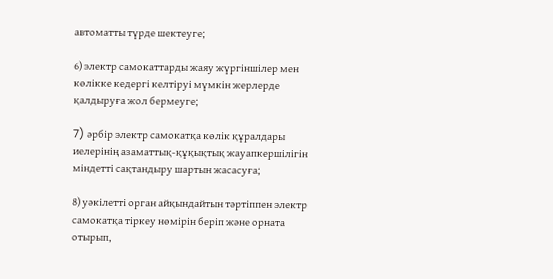автоматты түрде шектеуге;

6) электр самокаттарды жаяу жүргіншілер мен көлікке кедергі келтіруі мүмкін жерлерде қалдыруға жол бермеуге;

7) əрбір электр самокатқа көлік құралдары иелерінің азаматтық-құқықтық жауапкершілігін міндетті сақтандыру шартын жасасуға;

8) уəкілетті орган айқындайтын тəртіппен электр самокатқа тіркеу нөмірін беріп жəне орната отырып,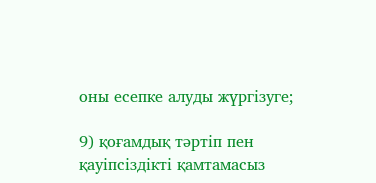оны есепке алуды жүргізуге;

9) қоғамдық тəртіп пен қауіпсіздікті қамтамасыз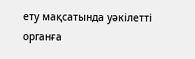ету мақсатында уəкілетті органға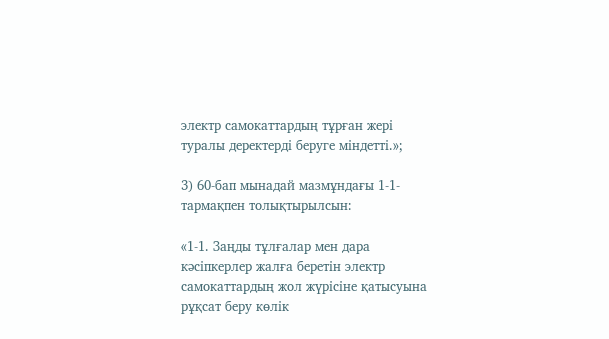электр самокаттардың тұрған жері туралы деректерді беруге міндетті.»;

3) 60-бап мынадай мазмұндағы 1-1-тармақпен толықтырылсын:

«1-1. Заңды тұлғалар мен дара кəсіпкерлер жалға беретін электр самокаттардың жол жүрісіне қатысуына рұқсат беру көлік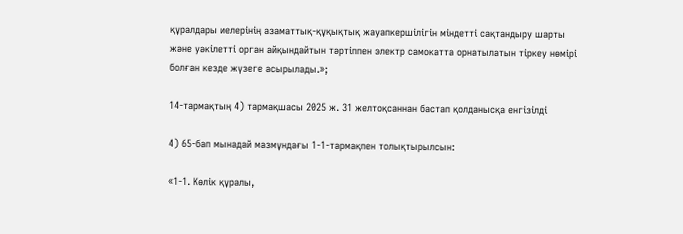құралдары иелерінің азаматтық-құқықтық жауапкершілігін міндетті сақтандыру шарты жəне уəкілетті орган айқындайтын тəртіппен электр самокатта орнатылатын тіркеу нөмірі болған кезде жүзеге асырылады.»;

14-тармақтың 4) тармақшасы 2025 ж. 31 желтоқсаннан бастап қолданысқа енгізілді

4) 65-бап мынадай мазмұндағы 1-1-тармақпен толықтырылсын:

«1-1. Көлік құралы,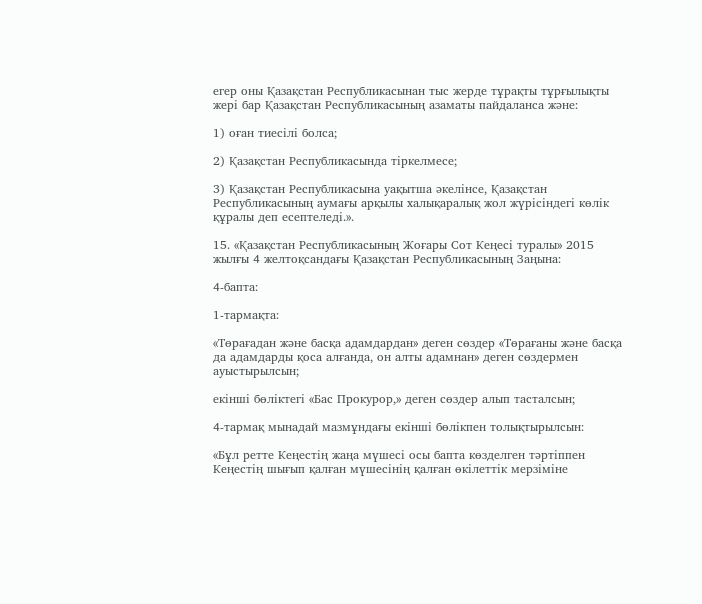егер оны Қазақстан Республикасынан тыс жерде тұрақты тұрғылықты жері бар Қазақстан Республикасының азаматы пайдаланса жəне:

1) оған тиесілі болса;

2) Қазақстан Республикасында тіркелмесе;

3) Қазақстан Республикасына уақытша əкелінсе, Қазақстан Республикасының аумағы арқылы халықаралық жол жүрісіндегі көлік құралы деп есептеледі.».

15. «Қазақстан Республикасының Жоғары Сот Кеңесі туралы» 2015 жылғы 4 желтоқсандағы Қазақстан Республикасының Заңына:

4-бапта:

1-тармақта:

«Төрағадан жəне басқа адамдардан» деген сөздер «Төрағаны жəне басқа да адамдарды қоса алғанда, он алты адамнан» деген сөздермен ауыстырылсын;

екінші бөліктегі «Бас Прокурор,» деген сөздер алып тасталсын;

4-тармақ мынадай мазмұндағы екінші бөлікпен толықтырылсын:

«Бұл ретте Кеңестің жаңа мүшесі осы бапта көзделген тəртіппен Кеңестің шығып қалған мүшесінің қалған өкілеттік мерзіміне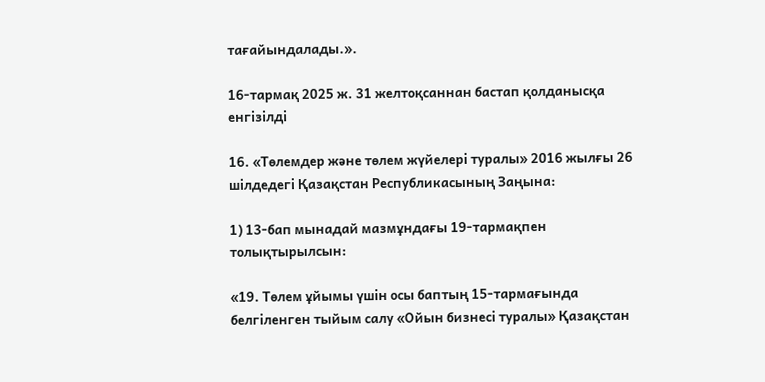тағайындалады.».

16-тармақ 2025 ж. 31 желтоқсаннан бастап қолданысқа енгізілді

16. «Төлемдер жəне төлем жүйелері туралы» 2016 жылғы 26 шілдедегі Қазақстан Республикасының Заңына:

1) 13-бап мынадай мазмұндағы 19-тармақпен толықтырылсын:

«19. Төлем ұйымы үшін осы баптың 15-тармағында белгіленген тыйым салу «Ойын бизнесі туралы» Қазақстан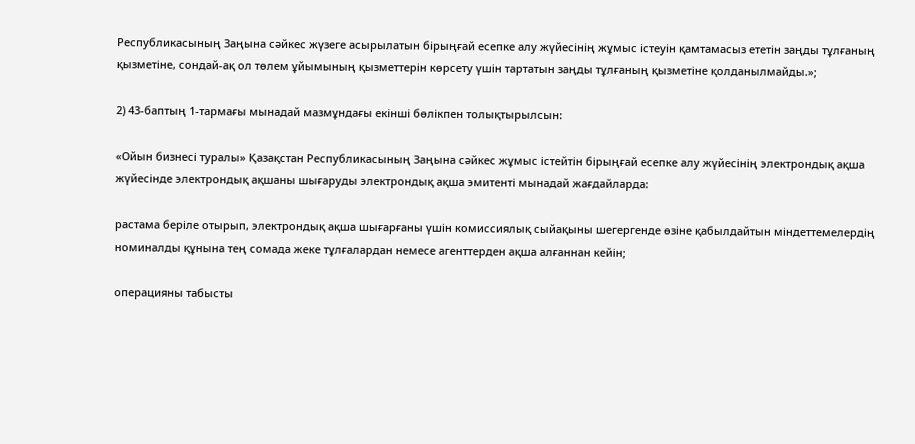Республикасының Заңына сəйкес жүзеге асырылатын бірыңғай есепке алу жүйесінің жұмыс істеуін қамтамасыз ететін заңды тұлғаның қызметіне, сондай-ақ ол төлем ұйымының қызметтерін көрсету үшін тартатын заңды тұлғаның қызметіне қолданылмайды.»;

2) 43-баптың 1-тармағы мынадай мазмұндағы екінші бөлікпен толықтырылсын:

«Ойын бизнесі туралы» Қазақстан Республикасының Заңына сəйкес жұмыс істейтін бірыңғай есепке алу жүйесінің электрондық ақша жүйесінде электрондық ақшаны шығаруды электрондық ақша эмитенті мынадай жағдайларда:

растама беріле отырып, электрондық ақша шығарғаны үшін комиссиялық сыйақыны шегергенде өзіне қабылдайтын міндеттемелердің номиналды құнына тең сомада жеке тұлғалардан немесе агенттерден ақша алғаннан кейін;

операцияны табысты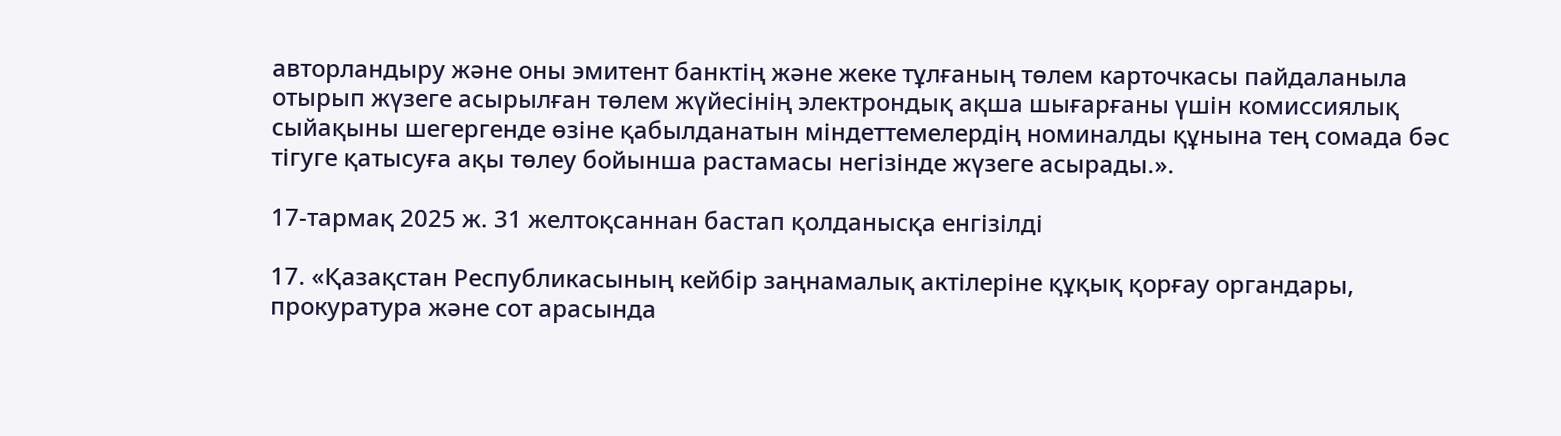авторландыру жəне оны эмитент банктің жəне жеке тұлғаның төлем карточкасы пайдаланыла отырып жүзеге асырылған төлем жүйесінің электрондық ақша шығарғаны үшін комиссиялық сыйақыны шегергенде өзіне қабылданатын міндеттемелердің номиналды құнына тең сомада бəс тігуге қатысуға ақы төлеу бойынша растамасы негізінде жүзеге асырады.».

17-тармақ 2025 ж. 31 желтоқсаннан бастап қолданысқа енгізілді

17. «Қазақстан Республикасының кейбір заңнамалық актілеріне құқық қорғау органдары, прокуратура жəне сот арасында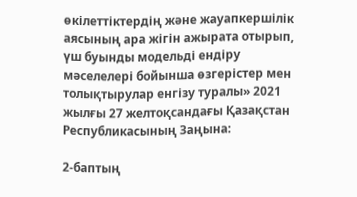өкілеттіктердің жəне жауапкершілік аясының ара жігін ажырата отырып, үш буынды модельді ендіру мəселелері бойынша өзгерістер мен толықтырулар енгізу туралы» 2021 жылғы 27 желтоқсандағы Қазақстан Республикасының Заңына:

2-баптың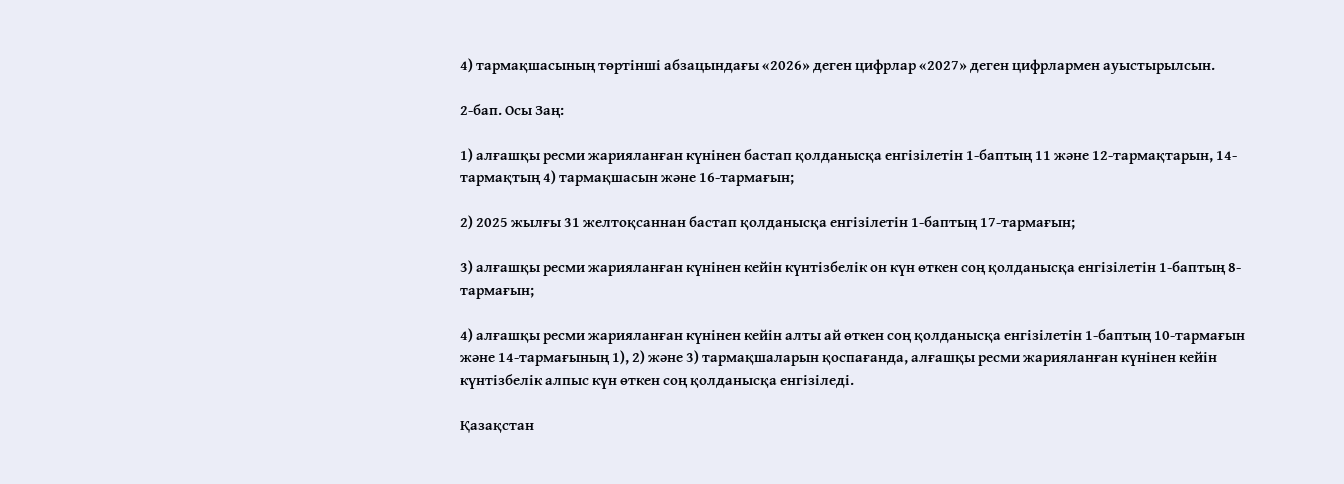4) тармақшасының төртінші абзацындағы «2026» деген цифрлар «2027» деген цифрлармен ауыстырылсын.

2-бап. Осы Заң:

1) алғашқы ресми жарияланған күнінен бастап қолданысқа енгізілетін 1-баптың 11 жəне 12-тармақтарын, 14-тармақтың 4) тармақшасын жəне 16-тармағын;

2) 2025 жылғы 31 желтоқсаннан бастап қолданысқа енгізілетін 1-баптың 17-тармағын;

3) алғашқы ресми жарияланған күнінен кейін күнтізбелік он күн өткен соң қолданысқа енгізілетін 1-баптың 8-тармағын;

4) алғашқы ресми жарияланған күнінен кейін алты ай өткен соң қолданысқа енгізілетін 1-баптың 10-тармағын жəне 14-тармағының 1), 2) жəне 3) тармақшаларын қоспағанда, алғашқы ресми жарияланған күнінен кейін күнтізбелік алпыс күн өткен соң қолданысқа енгізіледі.

Қазақстан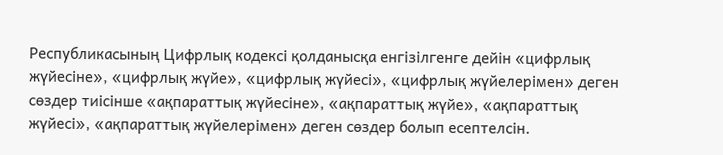Республикасының Цифрлық кодексі қолданысқа енгізілгенге дейін «цифрлық жүйесіне», «цифрлық жүйе», «цифрлық жүйесі», «цифрлық жүйелерімен» деген сөздер тиісінше «ақпараттық жүйесіне», «ақпараттық жүйе», «ақпараттық жүйесі», «ақпараттық жүйелерімен» деген сөздер болып есептелсін.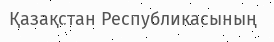Қазақстан Республикасының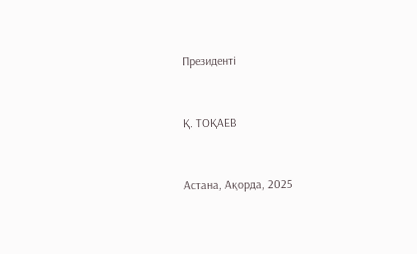Президенті



Қ. ТОҚАЕВ



Астана, Ақорда, 2025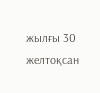жылғы 30 желтоқсан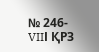№ 246-VIIІ ҚРЗ